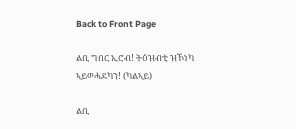Back to Front Page

ልቢ ግበር ኢሮብ! ትዕዝብቲ ዝኾነካ ኣይወሓደካን! (ካልኣይ)

ልቢ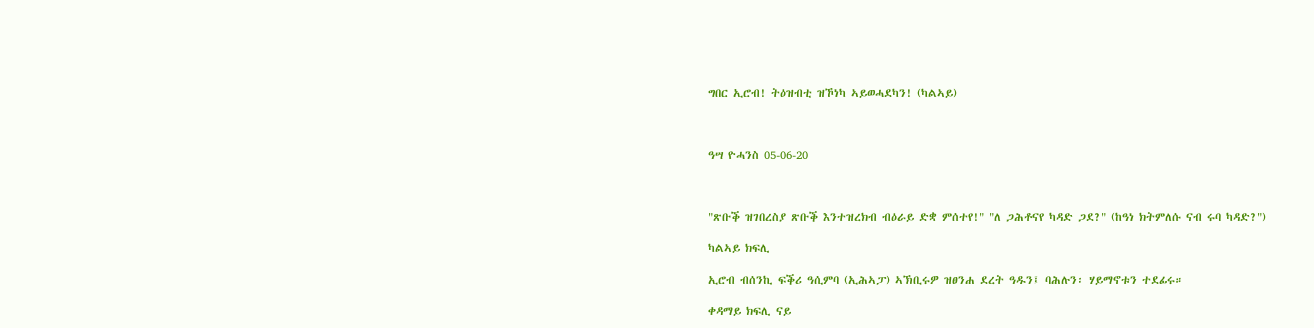ግበር ኢሮብ! ትዕዝብቲ ዝኾነካ ኣይወሓደካን! (ካልኣይ)



ዓሣ ዮሓንስ 05-06-20



"ጽቡቕ ዝገበረስያ ጽቡቕ እንተዝረክብ ብዕራይ ድቋ ምሰተየ!" "ለ ጋሕቶናየ ካዳድ ጋደ?" (ከዓነ ክትምለሱ ናብ ሩባ ካዳድ?")

ካልኣይ ክፍሊ

ኢሮብ ብሰንኪ ፍቕሪ ዓሲምባ (ኢሕኣፓ) ኣኽቢሩዎ ዝፀንሐ ደረት ዓዱን፤ ባሕሉን፡ ሃይማኖቱን ተደፊሩ።

ቀዳማይ ክፍሊ ናይ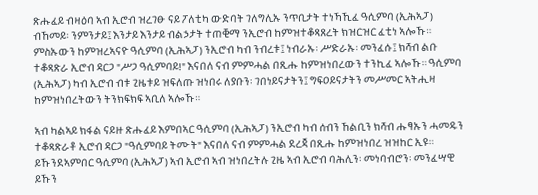ጽሑፈይ ብዛዕባ ኣብ ኢሮብ ዝረገፁ ናይ ፖለቲካ ውድባት ገለግሊኡ ንጥቢታት ተነኻኺፈ ዓሲምባ (ኢሕኣፓ) ብኸመይ፡ ንምንታይ፤ እንታይ እንታይ ብልኃታት ተጠቒማ ንኢሮብ ከምዝተቆጻጸረት ክዝርዝር ፈቲነ ኣሎኹ። ምስኡውን ከምዝረኣናዮ ዓሲምባ (ኢሕኣፓ) ንኢሮብ ካብ ንብረቱ፤ ነብራኡ፡ ሥድራኡ፡ መንፈሱ፤ ክሻብ ልቡ ተቆጻጽራ ኢሮብ ዳርጋ "ሥጋ ዓሲምባይ!" እናበለ ናብ ምምሓል በጺሑ ከምዝነበረውን ተንኪፈ ኣሎኹ። ዓሲምባ (ኢሕኣፓ) ካብ ኢሮብ ብቱ ጊዜቱይ ዝፍለጡ ዝነበሩ ለያቡን፡ ገበነይናታትን፤ ግፍዐይናታትን መሥመር ኣትሒዛ ከምዝነበረትውን ትንክፍክፍ ኣቢለ ኣሎኹ።

ኣብ ካልኣይ ክፋል ናይዙ ጽሑፈይ እምበኣር ዓሲምባ (ኢሕኣፓ) ንኢሮብ ካብ ሰብን ኸልቢን ክሻብ ሑፃኡን ሓመዱን ተቆጻጽራቶ ኢሮብ ዳርጋ "ዓሲምባይ ትሙት" እናበለ ናብ ምምሓል ደረጃ በጺሑ ከምዝነበረ ዝዝከር ኢዩ። ይኹንደኣምበር ዓሲምባ (ኢሕኣፓ) ኣብ ኢሮብ ኣብ ዝነበረትሉ ጊዜ ኣብ ኢሮብ ባሕሊን፡ መነባብሮን፡ መንፈሣዊ ይኹን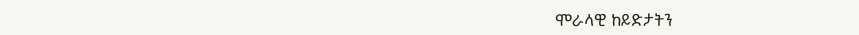ሞራላዊ ከይድታትን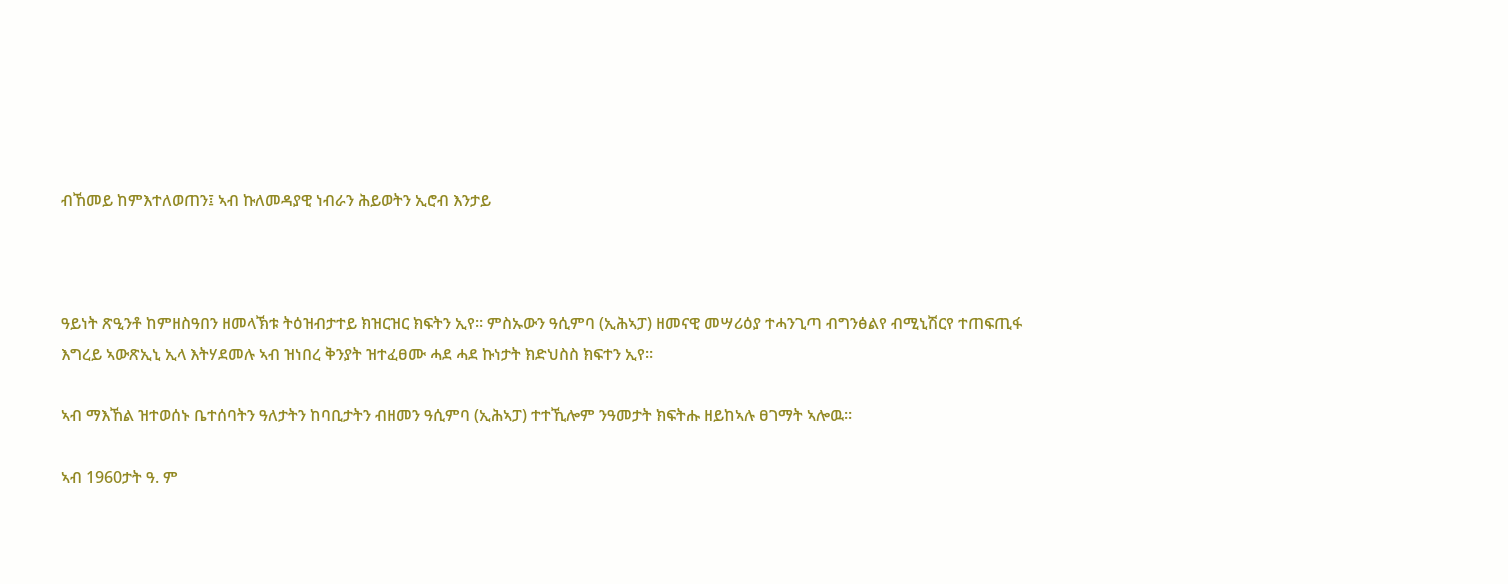ብኸመይ ከምእተለወጠን፤ ኣብ ኩለመዳያዊ ነብራን ሕይወትን ኢሮብ እንታይ



ዓይነት ጽዒንቶ ከምዘስዓበን ዘመላኽቱ ትዕዝብታተይ ክዝርዝር ክፍትን ኢየ። ምስኡውን ዓሲምባ (ኢሕኣፓ) ዘመናዊ መሣሪዕያ ተሓንጊጣ ብግንፅልየ ብሚኒሽርየ ተጠፍጢፋ እግረይ ኣውጽኢኒ ኢላ እትሃደመሉ ኣብ ዝነበረ ቅንያት ዝተፈፀሙ ሓደ ሓደ ኩነታት ክድህስስ ክፍተን ኢየ።

ኣብ ማእኸል ዝተወሰኑ ቤተሰባትን ዓለታትን ከባቢታትን ብዘመን ዓሲምባ (ኢሕኣፓ) ተተኺሎም ንዓመታት ክፍትሑ ዘይከኣሉ ፀገማት ኣሎዉ።

ኣብ 1960ታት ዓ. ም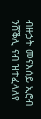ብዙኃት መናእሰይ ኢሮብ ንሸቕሊ ናብ ዝተፈላለየ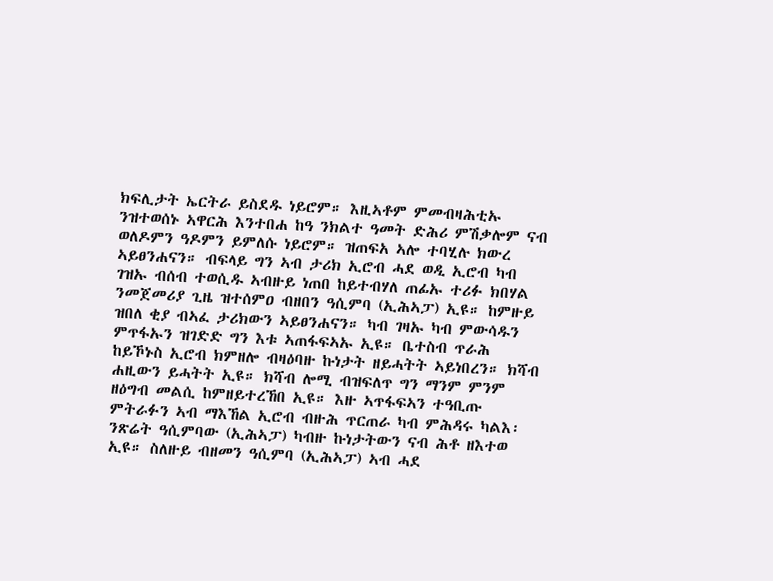ክፍሊታት ኤርትራ ይስደዱ ነይሮም። እዚኣቶም ምመብዛሕቲኡ ንዝተወሰኑ ኣዋርሕ እንተበሐ ከዓ ንክልተ ዓመት ድሕሪ ምሽቃሎም ናብ ወለዶምን ዓዶምን ይምለሱ ነይሮም። ዝጠፍአ ኣሎ ተባሂሉ ክውረ ኣይፀንሐናን። ብፍላይ ግን ኣብ ታሪክ ኢሮብ ሓደ ወዲ ኢሮብ ካብ ገዝኡ ብሰብ ተወሲዱ ኣብዙይ ነጠበ ከይተብሃለ ጠፊኡ ተሪፉ ክበሃል ንመጀመሪያ ጊዜ ዝተሰምዐ ብዘበን ዓሲምባ (ኢሕኣፓ) ኢዩ። ከምዙይ ዝበለ ቂያ ብኣፈ ታሪክውን ኣይፀንሐናን። ካብ ገዛኡ ካብ ምውሳዱን ምጥፋኡን ዝገድድ ግን እቱ ኣጠፋፍኣኡ ኢዩ። ቤተስብ ጥራሕ ከይኾኑስ ኢሮብ ክምዘሎ ብዛዕባዙ ኩነታት ዘይሓትት ኣይነበረን። ክሻብ ሐዚውን ይሓትት ኢዩ። ክሻብ ሎሚ ብዝፍለጥ ግን ማንም ምንም ዘዕግብ መልሲ ከምዘይተረኸበ ኢዩ። እዙ ኣጥፋፍኣን ተዓቢጡ ምትራፉን ኣብ ማእኸል ኢሮብ ብዙሕ ጥርጠራ ካብ ምሕዳሩ ካልእ፡ ንጽሬት ዓሲምባው (ኢሕኣፓ) ካብዙ ኩነታትውን ናብ ሕቶ ዘእተወ ኢዩ። ስለዙይ ብዘመን ዓሲምባ (ኢሕኣፓ) ኣብ ሓደ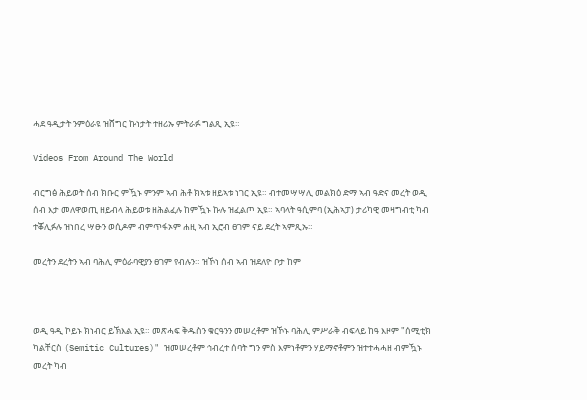ሓደ ዓዲታት ንምዕራዩ ዝሸግር ኩነታት ተዘሪኡ ምትራፉ ግልጺ ኢዩ።

Videos From Around The World

ብርግፅ ሕይወት ሰብ ክቡር ምዃኑ ምንም ኣብ ሕቶ ክኣቱ ዘይኣቱ ነገር ኢዩ። ብተመሣሣሊ መልክዕ ድማ ኣብ ዓድና መረት ወዲ ሰብ እታ መለዋወጢ ዘይብላ ሕይወቱ ዘሕልፈሉ ከምዃኑ ኩሉ ዝፈልጦ ኢዩ። ኣባላት ዓሲምባ (ኢሕኣፓ) ታሪካዊ መዛግብቲ ካብ ተቖሊፉሉ ዝነበረ ሣፁን ወሲዶም ብምጥፋኦም ሐዚ ኣብ ኢሮብ ፀገም ናይ ደረት ኣምጺኡ።

መረትን ደረትን ኣብ ባሕሊ ምዕራባዊያን ፀገም የብሉን። ዝኾነ ሰብ ኣብ ዝደለዮ ቦታ ከም



ወዲ ዓዲ ኮይኑ ክነብር ይኽእል ኢዩ። መጽሓፍ ቅዱስን ቁርዓንን መሠረቶም ዝኾኑ ባሕሊ ምሥራቅ ብፍላይ ከዓ እዞም "ሰሚቲክ ካልቸርስ (Semitic Cultures)" ዝመሠረቶም ኅብረተ ሰባት ግን ምስ እምነቶምን ሃይማኖቶምን ዝተተሓሓዘ ብምዃኑ መረት ካብ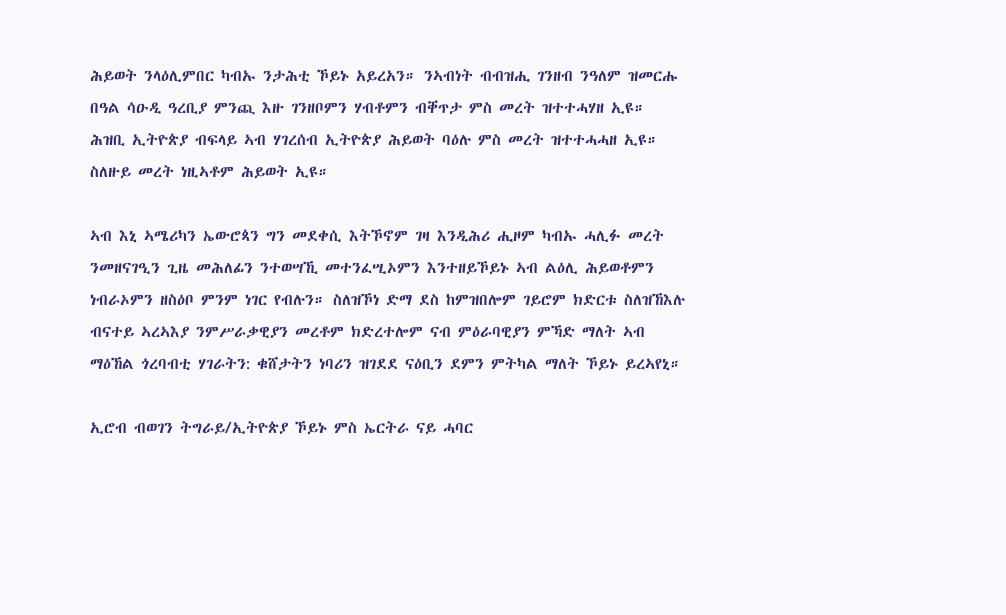ሕይወት ንላዕሊምበር ካብኡ ንታሕቲ ኾይኑ አይረአን። ንኣብነት ብብዝሒ ገንዘብ ንዓለም ዝመርሑ በዓል ሳዑዲ ዓረቢያ ምንጪ እዙ ገንዘቦምን ሃብቶምን ብቐጥታ ምስ መረት ዝተተሓሃዘ ኢዩ። ሕዝቢ ኢትዮጵያ ብፍላይ ኣብ ሃገረሰብ ኢትዮጵያ ሕይወት ባዕሉ ምስ መረት ዝተተሓሓዘ ኢዩ። ስለዙይ መረት ነዚኣቶም ሕይወት ኢዩ።

ኣብ እኒ ኣሜሪካን ኤውሮጳን ግን መደቀሲ እትኾኖም ገዛ እንዲሕሪ ሒዞም ካብኡ ሓሊፉ መረት ንመዘናገዒን ጊዜ መሕለፊን ንተወሣኺ መተንፈሢኦምን እንተዘይኾይኑ ኣብ ልዕሊ ሕይወቶምን ነብራኦምን ዘስዕቦ ምንም ነገር የብሉን። ስለዝኾነ ድማ ደስ ከምዝበሎም ገይሮም ክድርቱ ስለዝኸእሉ ብናተይ ኣረኣእያ ንምሥራቃዊያን መረቶም ክድረተሎም ናብ ምዕራባዊያን ምኻድ ማለት ኣብ ማዕኸል ጎረባብቲ ሃገራትን: ቁሸታትን ነባሪን ዝገደደ ናዕቢን ደምን ምትካል ማለት ኾይኑ ይረኣየኒ።

ኢሮብ ብወገን ትግራይ/ኢትዮጵያ ኾይኑ ምስ ኤርትራ ናይ ሓባር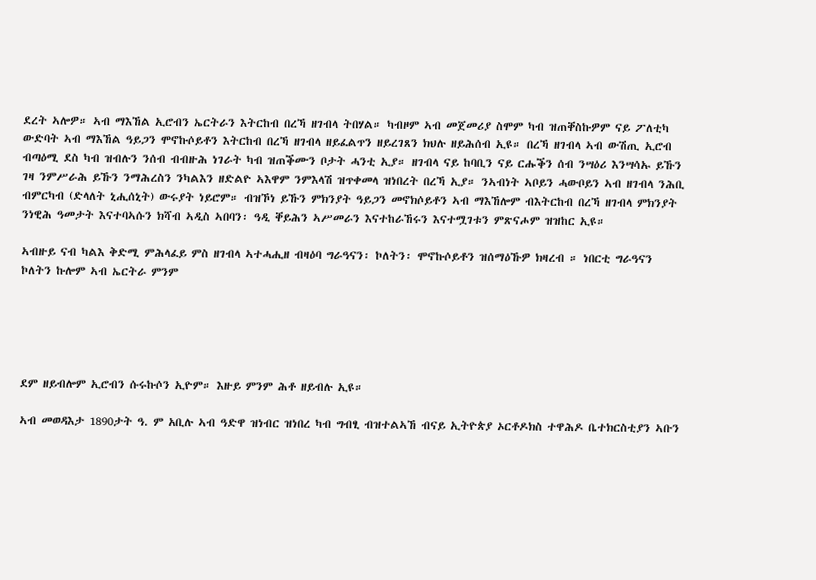ደረት ኣሎዎ። ኣብ ማእኸል ኢሮብን ኤርትራን እትርከብ በረኻ ዘገብላ ትበሃል። ካብዞም ኣብ መጀመሪያ ስሞም ካብ ዝጠቐስኩዎም ናይ ፖለቲካ ውድባት ኣብ ማእኸል ዓይጋን ሞኖኩሶይቶን እትርከብ በረኻ ዘገብላ ዘይፈልጥን ዘይረገጸን ክህሉ ዘይሕሰብ ኢዩ። በረኻ ዘገብላ ኣብ ውሽጢ ኢሮብ ብጣዕሚ ደስ ካብ ዝብሉን ንሰብ ብብዙሕ ነገራት ካብ ዝጠቕሙን ቦታት ሓንቲ ኢያ። ዘገብላ ናይ ከባቢን ናይ ርሑቕን ሰብ ንሣዕሪ እንሣሳኡ ይኹን ገዛ ንምሥራሕ ይኹን ንማሕረስን ንካልእን ዘድልዮ ኣእዋም ንምእላሽ ዝጥቀመላ ዝነበረት በረኻ ኢያ። ንኣብነት ኣቦይን ሓውቦይን ኣብ ዘገብላ ንሕቢ ብምርካብ (ድላለት ኒሒሰኒት) ውሩያት ነይሮም። ብዝኾነ ይኹን ምክንያት ዓይጋን መኖክሶይቶን ኣብ ማእኸሎም ብእትርከብ በረኻ ዘገብላ ምክንያት ንነዊሕ ዓመታት እናተባኣሱን ክሻብ ኣዲስ ኣበባን፡ ዓዲ ቐይሕን ኣሥመራን እናተከራኸሩን እናተሟገቱን ምጽናሖም ዝዝከር ኢዩ።

ኣብዙይ ናብ ካልእ ቅድሚ ምሕላፈይ ምስ ዘገብላ ኣተሓሒዘ ብዛዕባ ግራዓናን፡ ኮለትን፡ ሞኖኩሶይቶን ዝሰማዕኹዎ ክዛረብ ። ነበርቲ ግራዓናን ኮለትን ኩሎም ኣብ ኤርትራ ምንም





ደም ዘይብሎም ኢሮብን ሱሩኩሶን ኢዮም። እዙይ ምንም ሕቶ ዘይብሉ ኢዩ።

ኣብ መወዳእታ 1890ታት ዓ. ም አቢሉ ኣብ ዓድዋ ዝነብር ዝነበረ ካብ ግብፂ ብዝተልኣኸ ብናይ ኢትዮጵያ ኦርቶዶክስ ተዋሕዶ ቤተክርስቲያን ኣቡን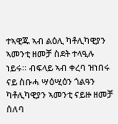ተኣዊጁ ኣብ ልዕሊ ካቶሊካዊያን ኣመንቲ ዘመቻ ስደት ተላዒሉ ነይሩ። ብፍላይ ኣብ ቀረባ ዝነበሩ ናይ ስቡሓ ሣዕሢዕን ጎልዓን ካቶሊካዊያን ኣመንቲ ናይዙ ዘመቻ ሰለባ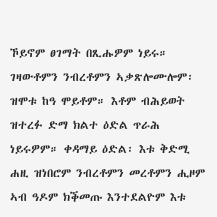ኾይኖም ፀገማት በጺሑዎም ነይሩ። ገዛውቶምን ንብረቶምን ኣቃጽሎሙሎም፡ ዝሞቱ ከዓ ሞይቶም። እቶም ብሕይወት ዝተረፉ ድማ ክልተ ዕድል ጥራሕ ነይሩዎም። ቀዳማይ ዕድል፡ እቱ ቅድሚ ሐዚ ዝነበሮም ንብረቶምን መረቶምን ሒዞም ኣብ ዓዶም ክቕመጡ እንተደልዮም እቱ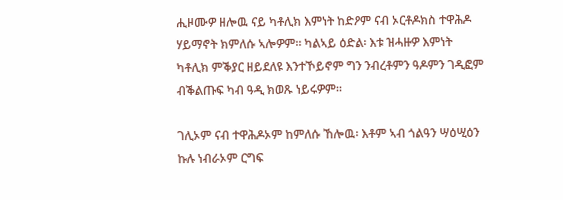ሒዞሙዎ ዘሎዉ ናይ ካቶሊክ እምነት ከድዖም ናብ ኦርቶዶክስ ተዋሕዶ ሃይማኖት ክምለሱ ኣሎዎም። ካልኣይ ዕድል፡ እቱ ዝሓዙዎ እምነት ካቶሊክ ምቕያር ዘይደለዩ እንተኾይኖም ግን ንብረቶምን ዓዶምን ገዲፎም ብቕልጡፍ ካብ ዓዲ ክወጹ ነይሩዎም።

ገሊኦም ናብ ተዋሕዶኦም ከምለሱ ኸሎዉ፡ እቶም ኣብ ጎልዓን ሣዕሢዕን ኩሉ ነብራኦም ርግፍ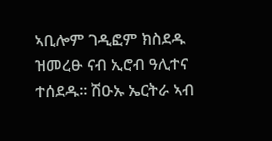ኣቢሎም ገዲፎም ክስደዱ ዝመረፁ ናብ ኢሮብ ዓሊተና ተሰደዱ። ሽዑኡ ኤርትራ ኣብ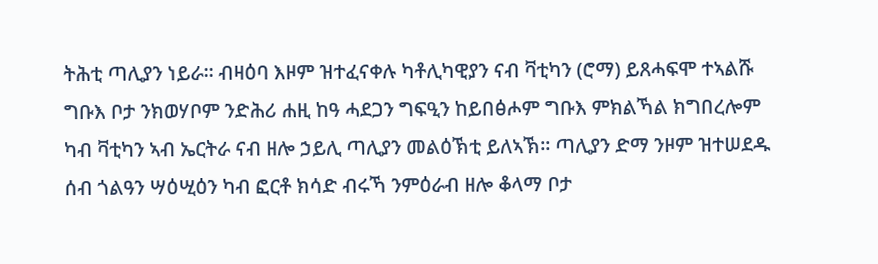ትሕቲ ጣሊያን ነይራ። ብዛዕባ እዞም ዝተፈናቀሉ ካቶሊካዊያን ናብ ቫቲካን (ሮማ) ይጸሓፍሞ ተኣልሹ ግቡእ ቦታ ንክወሃቦም ንድሕሪ ሐዚ ከዓ ሓደጋን ግፍዒን ከይበፅሖም ግቡእ ምክልኻል ክግበረሎም ካብ ቫቲካን ኣብ ኤርትራ ናብ ዘሎ ኃይሊ ጣሊያን መልዕኽቲ ይለኣኽ። ጣሊያን ድማ ንዞም ዝተሠደዱ ሰብ ጎልዓን ሣዕሢዕን ካብ ፎርቶ ክሳድ ብሩኻ ንምዕራብ ዘሎ ቆላማ ቦታ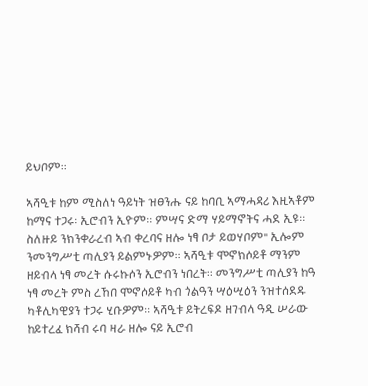ይህቦም።

ኣሻዒቱ ከም ሚስለነ ዓይነት ዝፀንሑ ናይ ከባቢ ኣማሓዳሪ እዚኣቶም ከማና ተጋሩ፡ ኢሮብን ኢዮም። ምሣና ድማ ሃይማኖትና ሓደ ኢዩ። ስለዙይ ንክንቀራረብ ኣብ ቀረባና ዘሎ ነፃ ቦታ ይወሃቦም" ኢሎም ንመንግሥቲ ጣሊያን ይልምኑዎም። ኣሻዒቱ ሞኖክሶይቶ ማንም ዘይብላ ነፃ መረት ሱሩኩሶን ኢሮብን ነበረት። መንግሥቲ ጣሊያን ከዓ ነፃ መረት ምስ ረኸበ ሞኖሶይቶ ካብ ጎልዓን ሣዕሢዕን ንዝተሰደዱ ካቶሊካዊያን ተጋሩ ሂቡዎም። ኣሻዒቱ ይትረፍዶ ዘገብላ ዓዲ ሠራው ከይተረፈ ክሻብ ሩባ ዛራ ዘሎ ናይ ኢሮብ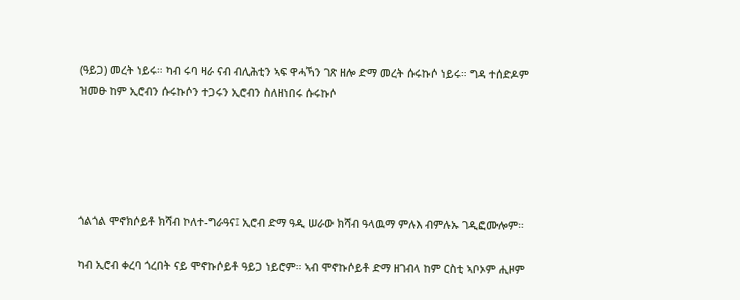(ዓይጋ) መረት ነይሩ። ካብ ሩባ ዛራ ናብ ብሊሕቲን ኣፍ ዋሓኻን ገጽ ዘሎ ድማ መረት ሱሩኩሶ ነይሩ። ግዳ ተሰድዶም ዝመፁ ከም ኢሮብን ሱሩኩሶን ተጋሩን ኢሮብን ስለዘነበሩ ሱሩኩሶ





ጎልጎል ሞኖክሶይቶ ክሻብ ኮለተ-ግራዓና፤ ኢሮብ ድማ ዓዲ ሠራው ክሻብ ዓላዉማ ምሉእ ብምሉኡ ገዲፎሙሎም።

ካብ ኢሮብ ቀረባ ጎረበት ናይ ሞኖኩሶይቶ ዓይጋ ነይሮም። ኣብ ሞኖኩሶይቶ ድማ ዘገብላ ከም ርስቲ ኣቦኦም ሒዞም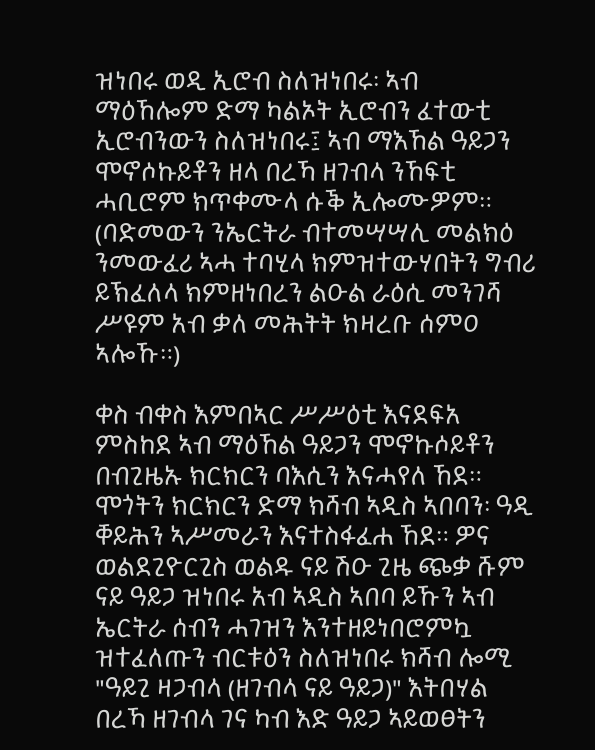ዝነበሩ ወዲ ኢሮብ ስለዝነበሩ፡ ኣብ ማዕኸሎም ድማ ካልኦት ኢሮብን ፈተውቲ ኢሮብንውን ስለዝነበሩ፤ ኣብ ማእኸል ዓይጋን ሞኖሶኩይቶን ዘላ በረኻ ዘገብላ ንኸፍቲ ሓቢሮም ክጥቀሙላ ሱቕ ኢሎሙዎም። (ባድመውን ንኤርትራ ብተመሣሣሊ መልክዕ ንመውፈሪ ኣሓ ተባሂላ ክምዝተውሃበትን ግብሪ ይኽፈለላ ክምዘነበረን ልዑል ራዕሲ መንገሻ ሥዩም አብ ቃለ መሕትት ክዛረቡ ሰምዐ ኣሎኹ።)

ቀስ ብቀስ እምበኣር ሥሥዕቲ እናደፍአ ምስከደ ኣብ ማዕኸል ዓይጋን ሞኖኩሶይቶን በብጊዜኡ ክርክርን ባእሲን እናሓየለ ኸደ። ሞጎትን ክርክርን ድማ ክሻብ ኣዲስ ኣበባን፡ ዓዲ ቐይሕን ኣሥመራን እናተስፋፈሐ ኸደ። ዎና ወልደጊዮርጊስ ወልዱ ናይ ሽዑ ጊዜ ጭቃ ሹም ናይ ዓይጋ ዝነበሩ አብ ኣዲስ ኣበባ ይኹን ኣብ ኤርትራ ሰብን ሓገዝን እንተዘይነበሮምኳ ዝተፈለጡን ብርቱዕን ስለዝነበሩ ክሻብ ሎሚ "ዓይጊ ዛጋብላ (ዘገብላ ናይ ዓይጋ)" እትበሃል በረኻ ዘገብላ ገና ካብ እድ ዓይጋ ኣይወፀትን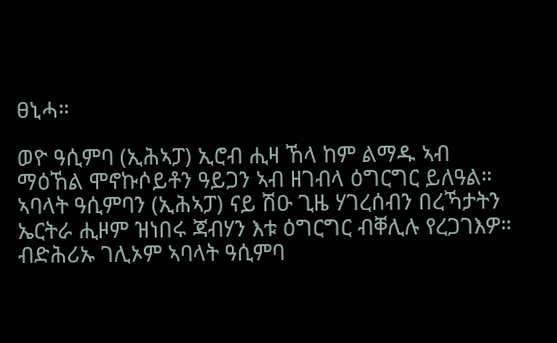ፀኒሓ።

ወዮ ዓሲምባ (ኢሕኣፓ) ኢሮብ ሒዛ ኸላ ከም ልማዱ ኣብ ማዕኸል ሞኖኩሶይቶን ዓይጋን ኣብ ዘገብላ ዕግርግር ይለዓል። ኣባላት ዓሲምባን (ኢሕኣፓ) ናይ ሽዑ ጊዜ ሃገረሰብን በረኻታትን ኤርትራ ሒዞም ዝነበሩ ጃብሃን እቱ ዕግርግር ብቐሊሉ የረጋገእዎ። ብድሕሪኡ ገሊኦም ኣባላት ዓሲምባ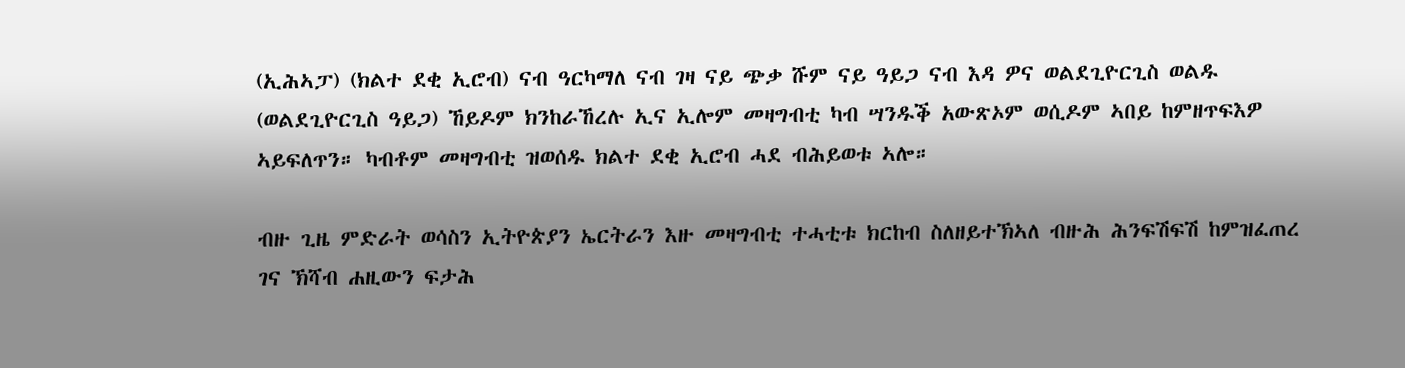(ኢሕኣፓ) (ክልተ ደቂ ኢሮብ) ናብ ዓርካማለ ናብ ገዛ ናይ ጭቃ ሹም ናይ ዓይጋ ናብ እዳ ዎና ወልደጊዮርጊስ ወልዱ (ወልደጊዮርጊስ ዓይጋ) ኸይዶም ክንከራኸረሉ ኢና ኢሎም መዛግብቲ ካብ ሣንዱቕ አውጽኦም ወሲዶም ኣበይ ከምዘጥፍእዎ ኣይፍለጥን። ካብቶም መዛግብቲ ዝወሰዱ ክልተ ደቂ ኢሮብ ሓደ ብሕይወቱ ኣሎ።

ብዙ ጊዜ ምድራት ወሳስን ኢትዮጵያን ኤርትራን እዙ መዛግብቲ ተሓቲቱ ክርከብ ስለዘይተኽኣለ ብዙሕ ሕንፍሽፍሽ ከምዝፈጠረ ገና ኽሻብ ሐዚውን ፍታሕ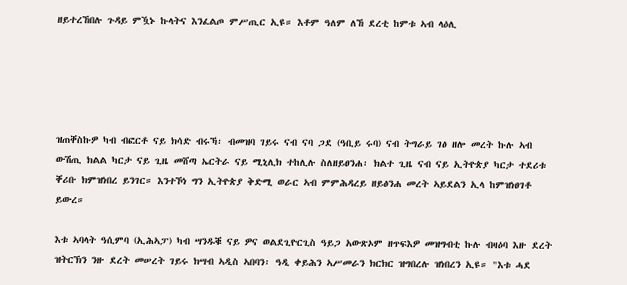ዘይተረኸበሉ ጉዳይ ምዃኑ ኩላትና እንፈልጦ ምሥጢር ኢዩ። እቶም ዓለም ለኸ ደረቲ ከምቱ ኣብ ላዕሊ





ዝጠቐስኩዎ ካብ ብፎርቶ ናይ ክሳድ ብሩኻ፡ ብመዝባ ገይሩ ናብ ናባ ጋደ (ዓቢይ ሩባ) ናብ ትግራይ ገፅ ዘሎ መረት ኩሉ ኣብ ውሽጢ ክልል ካርታ ናይ ጊዜ መሸጣ ኤርትራ ናይ ሚኒሊክ ተከሊሉ ስለዘይፀንሐ፡ ክልተ ጊዜ ናብ ናይ ኢትዮጵያ ካርታ ተደሪቱ ቐሪቡ ክምዝነበረ ይንገር። እንተኾነ ግን ኢትዮጵያ ቅድሚ ወራር ኣብ ምምሕዳረይ ዘይፅንሐ መረት ኣይደልን ኢላ ከምዝነፀገቶ ይውረ።

እቱ ኣባላት ዓሲምባ (ኢሕኣፓ) ካብ ሣንዱቑ ናይ ዎና ወልደጊዮርጊስ ዓይጋ አውጽኦም ዘጥፍእዎ መዝግብቲ ኩሉ ብዛዕባ እዙ ደረት ዝትርኽን ንዙ ደረት መሠረት ገይሩ ክሣብ ኣዲስ ኣበባን፡ ዓዲ ቀይሕን ኣሥመራን ክርክር ዝግበረሉ ዝነበረን ኢዩ። "እቱ ሓደ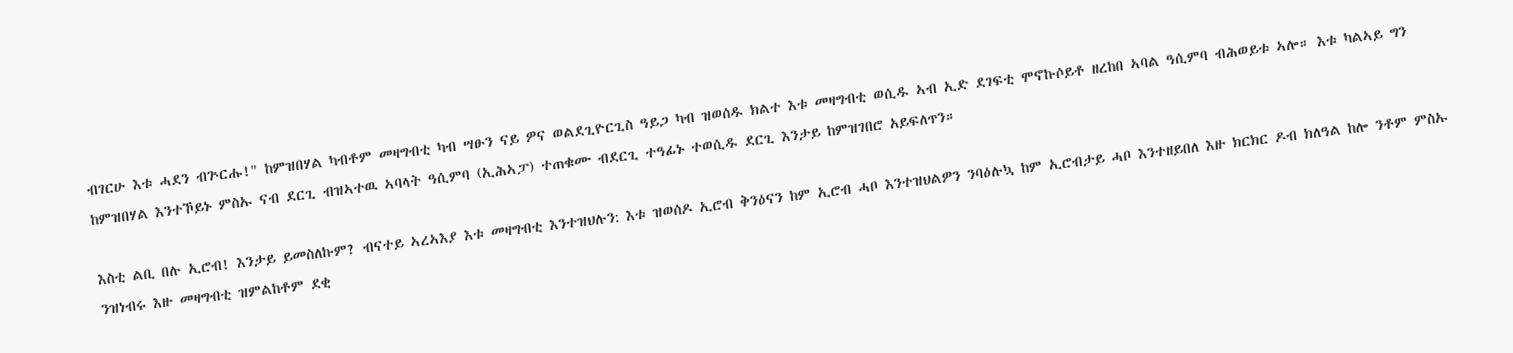ብገርሁ እቱ ሓደን ብጕርሑ!" ከምዝበሃል ካብቶም መዛግብቲ ካብ ሣፁን ናይ ዎና ወልደጊዮርጊስ ዓይጋ ካብ ዝወሰዱ ክልተ እቱ መዛግብቲ ወሲዱ ኣብ ኢድ ደገፍቲ ሞኖኩሶይቶ ዘረከበ ኣባል ዓሲምባ ብሕወይቱ ኣሎ። እቱ ካልኣይ ግን ከምዝበሃል እንተኾይኑ ምስኡ ናብ ደርጊ ብዝኣተዉ ኣባላት ዓሲምባ (ኢሕኣፓ) ተጠቁሙ ብደርጊ ተዓፊኑ ተወሲዱ ደርጊ እንታይ ከምዝገበሮ አይፍለጥን።

እስቲ ልቢ በሉ ኢሮብ! እንታይ ይመስለኩም? ብናተይ ኣረኣእያ እቱ መዛግብቲ እንተዝህሉን: እቱ ዝወሰዶ ኢሮብ ቅንዕናን ከም ኢሮብ ሓቦ እንተዝህልዎን ንባዕሉኳ ከም ኢሮብታይ ሓቦ እንተዘይበለ እዙ ክርክር ዶብ ክለዓል ከሎ ንቶም ምስኡ ንዝነብሩ እዙ መዛግብቲ ዝምልከቶም ደቂ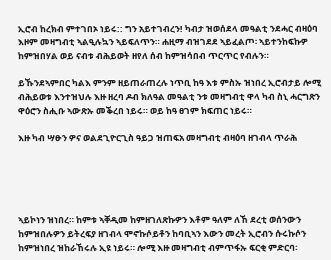ኢሮብ ከረክብ ምተገበኦ ነይሩ:: ግን አይተገብረን! ካብታ ዝወሰደላ መዓልቲ ንደሓር ብዛዕባ እዞም መዛግብቲ ኣልዒሉኳን ኣይፍለጥን። ሐዚማ ብዝገደደ ኣይፈልጦ፡ ኣይተንከፍኩዎ ከምዝበሃል ወይ ናብቱ ብሕይወት ዘየለ ሰብ ከምዝሳበብ ጥርጥር የብሉን።

ይኹንደኣምበር ካልእ ምንም ዘይጠራጠረሉ ነጥቢ ከዓ እቱ ምስኡ ዝነበረ ኢሮብታይ ሎሚ ብሕይወቱ እንተዝህሉ እዙ ዘረባ ዶብ ክለዓል መዓልቲ ንቱ መዛግብቲ ዋላ ካብ ስኒ ሓርግጽን ዋዕሮን ስሒቡ ኣውጽኡ መቕረበ ነይሩ። ወይ ከዓ ፀገም ክፍጠር ነይሩ።

እዙ ካብ ሣፁን ዎና ወልደጊዮርጊስ ዓይጋ ዝጠፍአ መዛግብቲ ብዛዕባ ዘገብላ ጥራሕ





ኣይኮነን ዝነበረ። ከምቱ ኣቐዲመ ከምዘገለጽኩዎን እቶም ዓለም ለኸ ደረቲ ወሰንውን ከምዝበሉዎን ይትረፍያ ዘገብላ ሞኖኩሶይቶን ከባቢኣን እውን መረት ኢሮብን ሱሩኩሶን ከምዝነበረ ዝከራኸሩሉ ኢዩ ነይሩ። ሎሚ እዙ መዛግብቲ ብምጥፋኡ ፍርቂ ምድርባ፡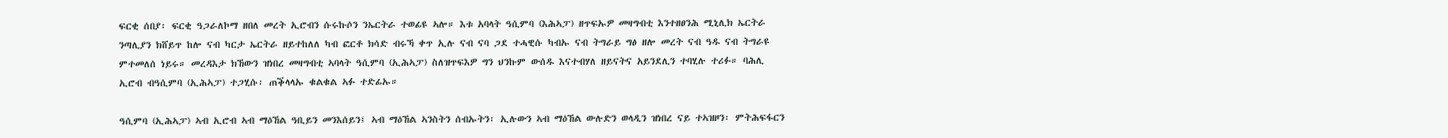ፍርቂ ሰበያ፡ ፍርቂ ዓጋራለኮማ ዘበለ መረት ኢሮብን ሱሩኩሶን ንኤርትራ ተወፊዩ ኣሎ። እቱ አባላት ዓሲምባ (እሕኣፓ) ዘጥፍኡዎ መዛግብቲ እንተዘፀንሕ ሚኒሊክ ኤርትራ ንጣሊያን ክሸይጥ ከሎ ናብ ካርታ ኤርትራ ዘይተከለለ ካብ ፎርቶ ክሳድ ብሩኻ ቀጥ ኢሉ ናብ ናባ ጋደ ተሓዊሱ ካብኡ ናብ ትግራይ ግፅ ዘሎ መረት ናብ ዓዱ ናብ ትግራዩ ምተመለሰ ነይሩ። መረዳእታ ክኸውን ዝነበረ መዛግብቲ ኣባላት ዓሲምባ (ኢሕኣፓ) ስለዝጥፍእዎ ግን ህንኩም ውሰዱ እናተብሃለ ዘይናትና አይንደሊን ተባሂሉ ተሪፉ። ባሕሊ ኢሮብ ብዓሲምባ (ኢሕኣፓ) ተጋሂሱ፡ ጠቕላላኡ ቁልቁል ኣፉ ተድፊኡ።

ዓሲምባ (ኢሕኣፓ) ኣብ ኢሮብ ኣብ ማዕኸል ዓቢይን መንእሰይን፤ ኣብ ማዕኸል ኣንስትን ሰብኡትን፡ ኢሉውን ኣብ ማዕኸል ውሉድን ወላዲን ዝነበረ ናይ ተኣዝዞን፡ ምትሕፍፋርን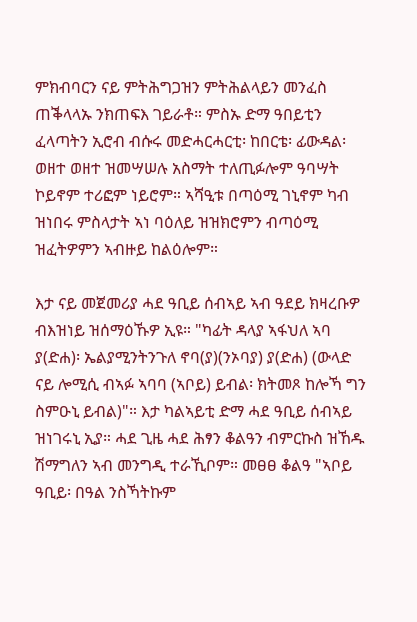ምክብባርን ናይ ምትሕግጋዝን ምትሕልላይን መንፈስ ጠቕላላኡ ንክጠፍእ ገይራቶ። ምስኡ ድማ ዓበይቲን ፈላጣትን ኢሮብ ብሱሩ መድሓርሓርቲ፡ ከበርቴ፡ ፊውዳል፡ ወዘተ ወዘተ ዝመሣሠሉ አስማት ተለጢፉሎም ዓባሣት ኮይኖም ተሪፎም ነይሮም። ኣሻዒቱ በጣዕሚ ገኒኖም ካብ ዝነበሩ ምስላታት ኣነ ባዕለይ ዝዝክሮምን ብጣዕሚ ዝፈትዎምን ኣብዙይ ከልዕሎም።

እታ ናይ መጀመሪያ ሓደ ዓቢይ ሰብኣይ ኣብ ዓደይ ክዛረቡዎ ብእዝነይ ዝሰማዕኹዎ ኢዩ። "ካፊት ዳላያ ኣፋህለ ኣባ ያ(ድሐ)፡ ኤልያሚንትንጉለ ኖባ(ያ)(ንኦባያ) ያ(ድሐ) (ውላድ ናይ ሎሚሲ ብኣፉ ኣባባ (ኣቦይ) ይብል፡ ክትመጾ ከሎኻ ግን ስምዑኒ ይብል)"። እታ ካልኣይቲ ድማ ሓደ ዓቢይ ሰብኣይ ዝነገሩኒ ኢያ። ሓደ ጊዜ ሓደ ሕፃን ቆልዓን ብምርኩስ ዝኸዱ ሽማግለን ኣብ መንግዲ ተራኺቦም። መፀፀ ቆልዓ "ኣቦይ ዓቢይ፡ በዓል ንስኻትኩም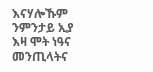እናሃሎኹም ንምንታይ ኢያ እዛ ሞት ነዓና መንጢላትና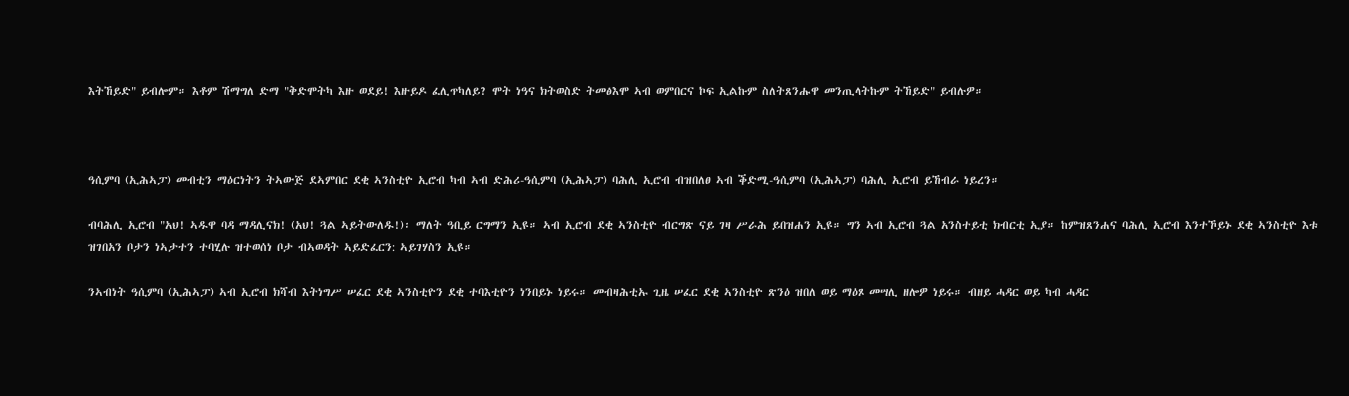እትኸይድ" ይብሎም። እቶም ሽማግለ ድማ "ቅድሞትካ እዙ ወደይ! እዙይዶ ፈሊጥካለይ? ሞት ነዓና ክትወስድ ትመፅእሞ ኣብ ወምበርና ኮፍ ኢልኩም ስለትጸንሑዋ መንጢላትኩም ትኸይድ" ይብሉዎ።



ዓሲምባ (ኢሕኣፓ) መብቲን ማዕርነትን ትኣውጅ ደኣምበር ደቂ ኣንስቲዮ ኢሮብ ካብ ኣብ ድሕሪ-ዓሲምባ (ኢሕኣፓ) ባሕሊ ኢሮብ ብዝበለፀ ኣብ ቕድሚ-ዓሲምባ (ኢሕኣፓ) ባሕሊ ኢሮብ ይኸብራ ነይረን።

ብባሕሊ ኢሮብ "አህ! ኣዱዋ ባዳ ማዳሊናክ! (አህ! ጓል ኣይትውለዱ!)፡ ማለት ዓቢይ ርግማን ኢዩ። ኣብ ኢሮብ ደቂ ኣንስቲዮ ብርግጽ ናይ ገዛ ሥራሕ ይበዝሐን ኢዩ። ግን ኣብ ኢሮብ ጓል አንስተይቲ ክብርቲ ኢያ። ከምዝጸንሐና ባሕሊ ኢሮብ እንተኾይኑ ደቂ ኣንስቲዮ እቱ ዝገበአን ቦታን ነኣታተን ተባሂሉ ዝተወሰነ ቦታ ብኣወዳት ኣይድፈርን: ኣይገሃስን ኢዩ።

ንኣብነት ዓሲምባ (ኢሕኣፓ) ኣብ ኢሮብ ክሻብ እትነግሥ ሠፈር ደቂ ኣንስቲዮን ደቂ ተባእቲዮን ነንበይኑ ነይሩ። መብዛሕቲኡ ጊዜ ሠፈር ደቂ ኣንስቲዮ ጽንዕ ዝበለ ወይ ማዕጾ መሣሊ ዘሎዎ ነይሩ። ብዘይ ሓዳር ወይ ካብ ሓዳር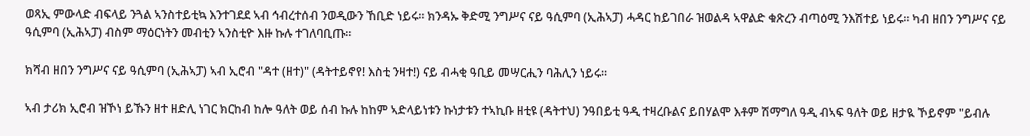ወጻኢ ምውላድ ብፍላይ ንጓል ኣንስተይቲኳ እንተገደደ ኣብ ኅብረተሰብ ንወዲውን ኸቢድ ነይሩ። ክንዳኡ ቅድሚ ንግሥና ናይ ዓሲምባ (ኢሕኣፓ) ሓዳር ከይገበራ ዝወልዳ ኣዋልድ ቁጽረን ብጣዕሚ ንእሽተይ ነይሩ። ካብ ዘበን ንግሥና ናይ ዓሲምባ (ኢሕኣፓ) ብስም ማዕርነትን መብቲን ኣንስቲዮ እዙ ኩሉ ተገለባቢጡ።

ክሻብ ዘበን ንግሥና ናይ ዓሲምባ (ኢሕኣፓ) ኣብ ኢሮብ "ዳተ (ዘተ)" (ዳትተይኖየ! እስቲ ንዛተ!) ናይ ብሓቂ ዓቢይ መሣርሒን ባሕሊን ነይሩ።

ኣብ ታሪክ ኢሮብ ዝኾነ ይኹን ዘተ ዘድሊ ነገር ክርከብ ከሎ ዓለት ወይ ሰብ ኩሉ ከከም ኣድላይነቱን ኩነታቱን ተኣኪቡ ዘቲዩ (ዳትተህ) ንዓበይቲ ዓዲ ተዛረቡልና ይበሃልሞ እቶም ሽማግለ ዓዲ ብኣፍ ዓለት ወይ ዘታዪ ኾይኖም "ይብሉ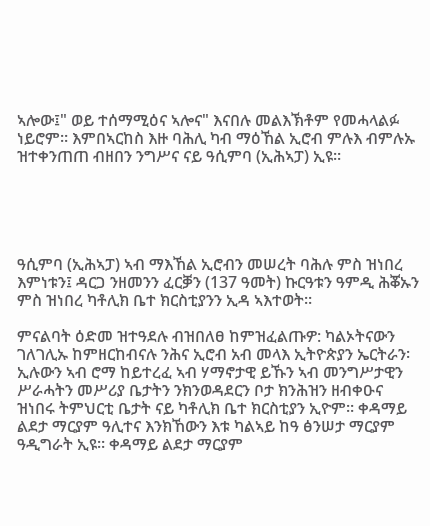ኣሎው፤" ወይ ተሰማሚዕና ኣሎና" እናበሉ መልእኽቶም የመሓላልፉ ነይሮም። እምበኣርከስ እዙ ባሕሊ ካብ ማዕኸል ኢሮብ ምሉእ ብምሉኡ ዝተቀንጠጠ ብዘበን ንግሥና ናይ ዓሲምባ (ኢሕኣፓ) ኢዩ።





ዓሲምባ (ኢሕኣፓ) ኣብ ማእኸል ኢሮብን መሠረት ባሕሉ ምስ ዝነበረ እምነቱን፤ ዳርጋ ንዘመንን ፈርቓን (137 ዓመት) ኩርዓቱን ዓምዲ ሕቖኡን ምስ ዝነበረ ካቶሊክ ቤተ ክርስቲያንን ኢዳ ኣእተወት።

ምናልባት ዕድመ ዝተዓደሉ ብዝበለፀ ከምዝፈልጡዎ: ካልኦትናውን ገለገሊኡ ከምዘርከብናሉ ንሕና ኢሮብ አብ መላእ ኢትዮጵያን ኤርትራን፡ ኢሉውን ኣብ ሮማ ከይተረፈ ኣብ ሃማኖታዊ ይኹን ኣብ መንግሥታዊን ሥራሓትን መሥሪያ ቤታትን ንክንወዳደርን ቦታ ክንሕዝን ዘብቀዑና ዝነበሩ ትምህርቲ ቤታት ናይ ካቶሊክ ቤተ ክርስቲያን ኢዮም። ቀዳማይ ልደታ ማርያም ዓሊተና እንክኸውን እቱ ካልኣይ ከዓ ፅንሠታ ማርያም ዓዲግራት ኢዩ። ቀዳማይ ልደታ ማርያም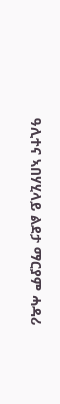ዓሊተና ኣበሃሂላይ ልደታ ማርያም ሓዳሪ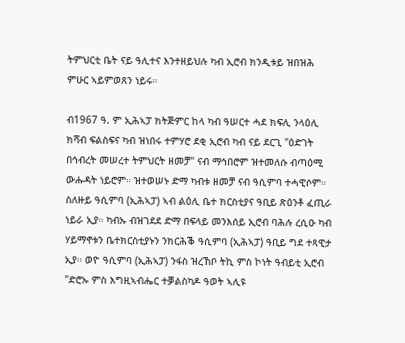ትምህርቲ ቤት ናይ ዓሊተና እንተዘይህሉ ካብ ኢሮብ ክንዲቱይ ዝበዝሕ ምሁር ኣይምወጸን ነይሩ።

ብ1967 ዓ. ም ኢሕኣፓ ክትጅምር ከላ ካብ ዓሠርተ ሓደ ክፍሊ ንላዕሊ ክሻብ ፍልስፍና ካብ ዝነበሩ ተምሃሮ ደቂ ኢሮብ ካብ ናይ ደርጊ "ዕድገት በኅብረት መሠረተ ትምህርት ዘመቻ" ናብ ማኅበሮም ዝተመለሱ ብጣዕሚ ውሑዳት ነይሮም። ዝተወሠኑ ድማ ካብቱ ዘመቻ ናብ ዓሲምባ ተሓዊሶም። ስለዙይ ዓሲምባ (ኢሕኣፓ) ኣብ ልዕሊ ቤተ ክርስቲያና ዓቢይ ጽዕንቶ ፈጢራ ነይራ ኢያ። ካብኡ ብዝገደደ ድማ በፍላይ መንእሰይ ኢሮብ ባሕሉ ረሲዑ ካብ ሃይማኖቱን ቤተክርስቲያኑን ንክርሕቕ ዓሲምባ (ኢሕኣፓ) ዓቢይ ግደ ተጻዊታ ኢያ። ወዮ ዓሲምባ (ኢሕኣፓ) ንፋስ ዝረኸቦ ትኪ ምስ ኮነት ዓብይቲ ኢሮብ "ድሮኡ ምስ እግዚኣብሔር ተቓልስካዶ ዓወት ኣሊዩ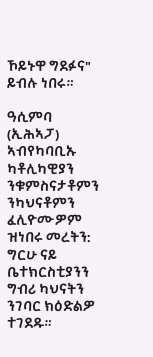ኾይኑዋ ግደፉና" ይብሉ ነበሩ።

ዓሲምባ (ኢሕኣፓ) ኣብየካባቢኡ ካቶሊካዊያን ንቁምስናታቶምን ንካህናቶምን ፈሊዮሙዎም ዝነበሩ መረትን: ግርሁ ናይ ቤተክርስቲያንን ግብሪ ካህናትን ንገባር ክዕድልዎ ተገደዱ።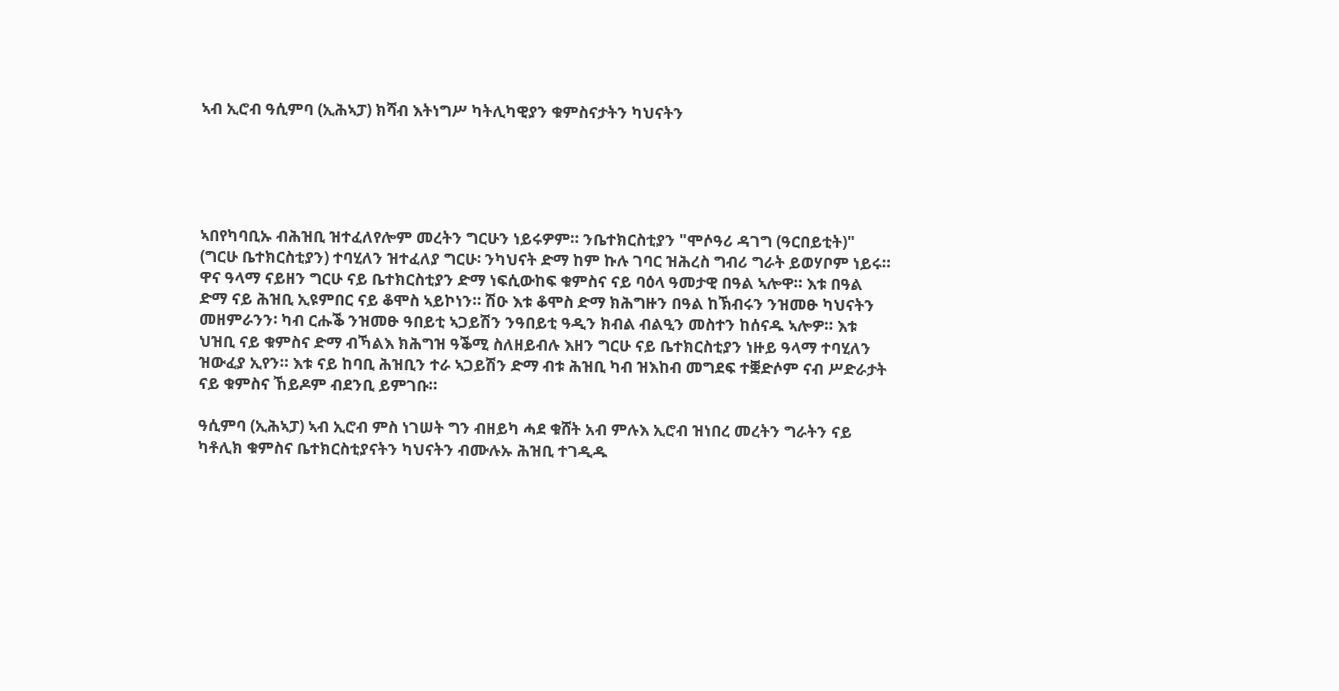ኣብ ኢሮብ ዓሲምባ (ኢሕኣፓ) ክሻብ እትነግሥ ካትሊካዊያን ቁምስናታትን ካህናትን





ኣበየካባቢኡ ብሕዝቢ ዝተፈለየሎም መረትን ግርሁን ነይሩዎም። ንቤተክርስቲያን "ሞሶዓሪ ዳገግ (ዓርበይቲት)" (ግርሁ ቤተክርስቲያን) ተባሂለን ዝተፈለያ ግርሁ፡ ንካህናት ድማ ከም ኩሉ ገባር ዝሕረስ ግብሪ ግራት ይወሃቦም ነይሩ። ዋና ዓላማ ናይዘን ግርሁ ናይ ቤተክርስቲያን ድማ ነፍሲውከፍ ቁምስና ናይ ባዕላ ዓመታዊ በዓል ኣሎዋ። እቱ በዓል ድማ ናይ ሕዝቢ ኢዩምበር ናይ ቆሞስ ኣይኮነን። ሽዑ እቱ ቆሞስ ድማ ክሕግዙን በዓል ከኽብሩን ንዝመፁ ካህናትን መዘምራንን፡ ካብ ርሑቕ ንዝመፁ ዓበይቲ ኣጋይሽን ንዓበይቲ ዓዲን ክብል ብልዒን መስተን ከሰናዱ ኣሎዎ። እቱ ህዝቢ ናይ ቁምስና ድማ ብኻልእ ክሕግዝ ዓቕሚ ስለዘይብሉ እዘን ግርሁ ናይ ቤተክርስቲያን ነዙይ ዓላማ ተባሂለን ዝውፈያ ኢየን። እቱ ናይ ከባቢ ሕዝቢን ተራ ኣጋይሽን ድማ ብቱ ሕዝቢ ካብ ዝእከብ መግደፍ ተቛድሶም ናብ ሥድራታት ናይ ቁምስና ኸይዶም ብደንቢ ይምገቡ።

ዓሲምባ (ኢሕኣፓ) ኣብ ኢሮብ ምስ ነገሠት ግን ብዘይካ ሓደ ቁሸት አብ ምሉእ ኢሮብ ዝነበረ መረትን ግራትን ናይ ካቶሊክ ቁምስና ቤተክርስቲያናትን ካህናትን ብሙሉኡ ሕዝቢ ተገዲዱ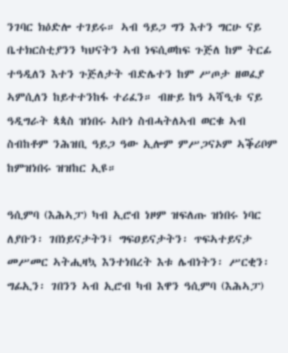ንገባር ክዕድሎ ተገይሩ። ኣብ ዓይጋ ግን እተን ግርሁ ናይ ቤተክርስቲያንን ካህናትን ኣብ ነፍሲወከፍ ጉጅለ ከም ትርፊ ተዓዲለን እተን ጉጅለታት ብድሌተን ከም ሥጦታ ዘወፈያ ኣምሲለን ከይተተንከፋ ተሪፈን። ብዙይ ከዓ ኣሻዒቱ ናይ ዓዲግራት ጳጳስ ዝነበሩ ኣቡነ ስብሓትለኣብ ወርቁ ኣብ ስብከቶም ንሕዝቢ ዓይጋ ዓው ኢሎም ምሥጋናኦም ኣቕሪቦም ከምዝነበሩ ዝዝከር ኢዩ።

ዓሲምባ (እሕኣፓ) ካብ ኢሮብ ነዞም ዝፍለጡ ዝነበሩ ነባር ለያቡን፡ ገበነይናታትን፤ ግፍዐይናታትን፡ ጥፍኣተይናታ መሥመር ኣትሒዛኳ እንተነበረት እቱ ሌብነትን፡ ሥርቂን፡ ግፊኢን፡ ገበንን ኣብ ኢሮብ ካብ እዋን ዓሲምባ (እሕኣፓ)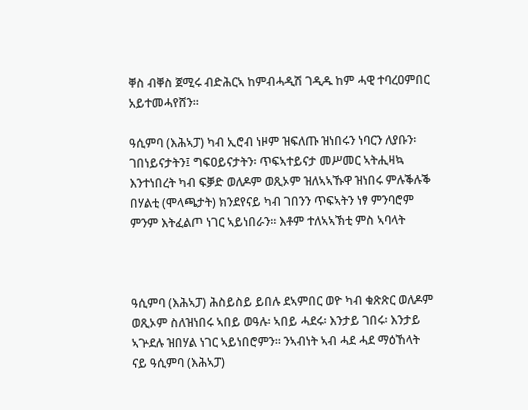ቐስ ብቐስ ጀሚሩ ብድሕርኣ ከምብሓዲሽ ገዲዱ ከም ሓዊ ተባረዐምበር አይተመሓየሸን።

ዓሲምባ (እሕኣፓ) ካብ ኢሮብ ነዞም ዝፍለጡ ዝነበሩን ነባርን ለያቡን፡ ገበነይናታትን፤ ግፍዐይናታትን፡ ጥፍኣተይናታ መሥመር ኣትሒዛኳ እንተነበረት ካብ ፍቓድ ወለዶም ወጺኦም ዝለኣኣኹዋ ዝነበሩ ምሉቕሉቕ በሃልቲ (ሞላጫታት) ክንደየናይ ካብ ገበንን ጥፍኣትን ነፃ ምንባሮም ምንም እትፈልጦ ነገር ኣይነበራን። እቶም ተለኣኣኽቲ ምስ ኣባላት



ዓሲምባ (እሕኣፓ) ሕስይስይ ይበሉ ደኣምበር ወዮ ካብ ቁጽጽር ወለዶም ወጺኦም ስለዝነበሩ ኣበይ ወዓሉ፡ ኣበይ ሓደሩ፡ እንታይ ገበሩ፡ እንታይ ኣጕደሉ ዝበሃል ነገር ኣይነበሮምን። ንኣብነት ኣብ ሓደ ሓደ ማዕኸላት ናይ ዓሲምባ (እሕኣፓ)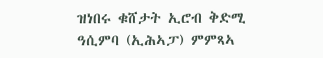ዝነበሩ ቁሸታት ኢሮብ ቅድሚ ዓሲምባ (ኢሕኣፓ) ምምጻኣ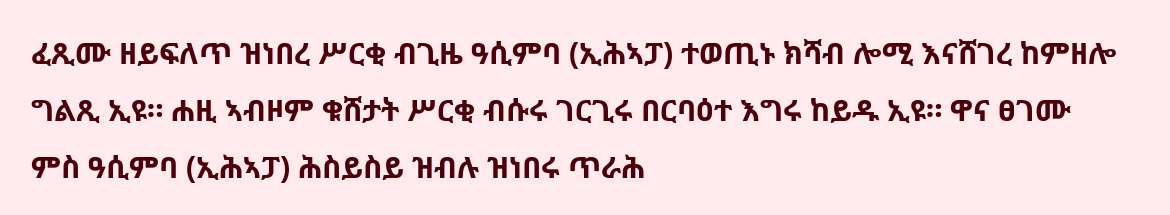ፈጺሙ ዘይፍለጥ ዝነበረ ሥርቂ ብጊዜ ዓሲምባ (ኢሕኣፓ) ተወጢኑ ክሻብ ሎሚ እናሸገረ ከምዘሎ ግልጺ ኢዩ። ሐዚ ኣብዞም ቁሸታት ሥርቂ ብሱሩ ገርጊሩ በርባዕተ እግሩ ከይዱ ኢዩ። ዋና ፀገሙ ምስ ዓሲምባ (ኢሕኣፓ) ሕስይስይ ዝብሉ ዝነበሩ ጥራሕ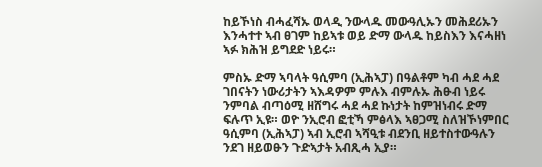ከይኾነስ ብሓፈሻኡ ወላዲ ንውላዱ መውዓሊኡን መሕደሪኡን እንሓተተ ኣብ ፀገም ከይኣቱ ወይ ድማ ውላዱ ከይስእን እናሓዘነ ኣፉ ክሕዝ ይግደድ ነይሩ።

ምስኡ ድማ ኣባላት ዓሲምባ (ኢሕኣፓ) በዓልቶም ካብ ሓደ ሓደ ገበናትን ነውሪታትን ኣእዳዎም ምሉእ ብምሉኡ ሕፁብ ነይሩ ንምባል ብጣዕሚ ዘሸግሩ ሓደ ሓደ ኩነታት ከምዝነብሩ ድማ ፍሉጥ ኢዩ። ወዮ ንኢሮብ ፎቲኻ ምፅላእ ኣፀጋሚ ስለዝኾነምበር ዓሲምባ (ኢሕኣፓ) ኣብ ኢሮብ ኣሻዒቱ ብደንቢ ዘይተስተውዓሉን ንደገ ዘይወፁን ጉድኣታት አብጺሓ ኢያ።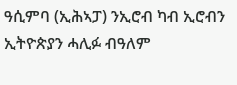ዓሲምባ (ኢሕኣፓ) ንኢሮብ ካብ ኢሮብን ኢትዮጵያን ሓሊፉ ብዓለም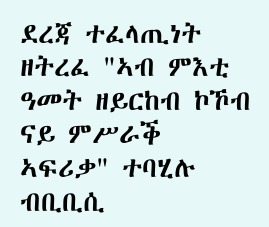ደረጃ ተፈላጢነት ዘትረፈ "ኣብ ምእቲ ዓመት ዘይርከብ ኮኾብ ናይ ምሥራቕ ኣፍሪቃ" ተባሂሉ ብቢቢሲ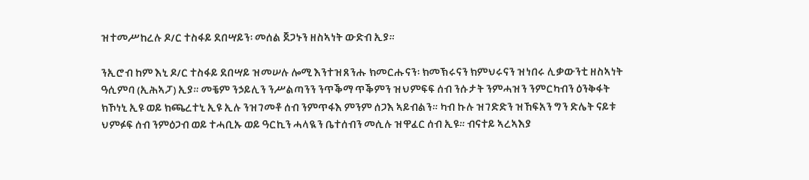ዝተመሥከረሉ ዶ/ር ተስፋይ ደበሣይን፡ መሰል ጀጋኑን ዘስኣነት ውድብ ኢያ።

ንኢሮብ ከም እኒ ዶ/ር ተስፋይ ደበሣይ ዝመሠሉ ሎሚ እንተዝጸንሑ ክመርሑናን፡ ክመኽሩናን ክምህሩናን ዝነበሩ ሊቃውንቲ ዘስኣነት ዓሲምባ (ኢሕኣፓ) ኢያ። መቼም ንኃይሊን ንሥልጣንን ንጥቕማ ጥቕምን ዝህምፍፍ ሰብ ንሱታት ንምሓዝን ንምርካብን ዕንቅፋት ክኾነኒ ኢዩ ወይ ክጫረተኒ ኢዩ ኢሉ ንዝገመቶ ሰብ ንምጥፋእ ምንም ሰጋእ ኣይብልን። ካብ ኩሉ ዝገድድን ዝኸፍአን ግን ድሌት ናይቱ ህምፉፍ ሰብ ንምዕጋብ ወይ ተሓቢኡ ወይ ዓርኪን ሓላዪን ቤተሰብን መሲሉ ዝዋፈር ሰብ ኢዩ። ብናተይ ኣረኣእያ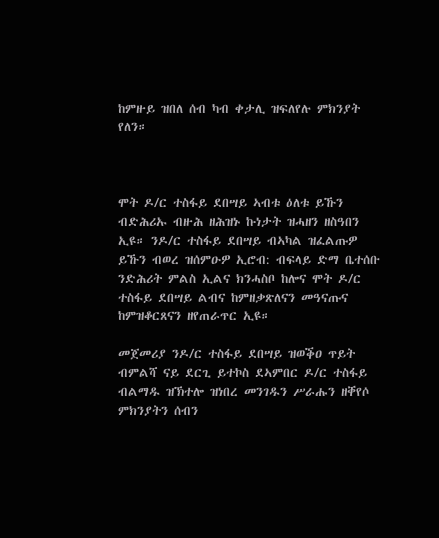ከምዙይ ዝበለ ሰብ ካብ ቀታሊ ዝፍለየሉ ምክንያት የለን።



ሞት ዶ/ር ተስፋይ ደበሣይ ኣብቱ ዕለቱ ይኹን ብድሕሪኡ ብዙሕ ዘሕዝኑ ኩነታት ዝሓዘን ዘስዓበን ኢዩ። ንዶ/ር ተስፋይ ደበሣይ ብኣካል ዝፈልጡዎ ይኹን ብወረ ዝሰምዑዎ ኢሮብ: ብፍላይ ድማ ቤተሰቡ ንድሕሪት ምልስ ኢልና ክንሓስቦ ከሎና ሞት ዶ/ር ተስፋይ ደበሣይ ልብና ከምዘቃጽለናን መዓናጡና ከምዝቆርጸናን ዘየጠራጥር ኢዩ።

መጀመሪያ ንዶ/ር ተስፋይ ደበሣይ ዝወቕዐ ጥይት ብምልሻ ናይ ደርጊ ይተኮስ ደኣምበር ዶ/ር ተስፋይ ብልማዱ ዝኽተሎ ዝነበረ መንገዱን ሥራሑን ዘቐየሶ ምክንያትን ሰብን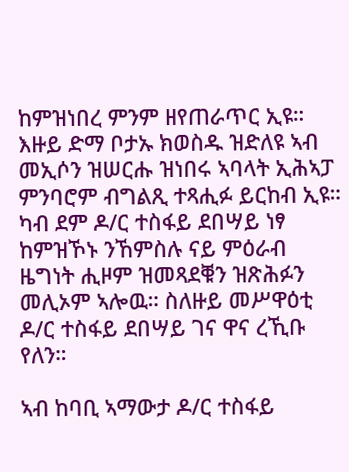ከምዝነበረ ምንም ዘየጠራጥር ኢዩ። እዙይ ድማ ቦታኡ ክወስዱ ዝድለዩ ኣብ መኢሶን ዝሠርሑ ዝነበሩ ኣባላት ኢሕኣፓ ምንባሮም ብግልጺ ተጻሒፉ ይርከብ ኢዩ። ካብ ደም ዶ/ር ተስፋይ ደበሣይ ነፃ ከምዝኾኑ ንኸምስሉ ናይ ምዕራብ ዜግነት ሒዞም ዝመጻደቑን ዝጽሕፉን መሊኦም ኣሎዉ። ስለዙይ መሥዋዕቲ ዶ/ር ተስፋይ ደበሣይ ገና ዋና ረኺቡ የለን።

ኣብ ከባቢ ኣማውታ ዶ/ር ተስፋይ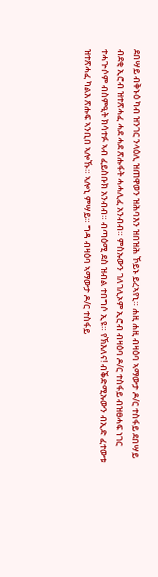ደበሣይ ብቅኑዕ ካብ ዝንገር ንላዕሊ ዝጠዋወን ዝሕባእን ዝበዝሕ ኾይኑ ይረኣየኒ። ሐዚ ሐዚ ብዛዕባ ኣማውታ ዶ/ር ተስፋይ ደበሣይ ብደቂ ኢሮብ ዝተጽሓፈ ሓደ ሓደ ጽሑፋት ሓሓሊፈ አንብብ። ምስኡውን ገለገሊኦም ኢሮብ ብዛዕባ ዶ/ር ተስፋይ ብዝፀሓፍ ነገር ተሓጕሶም ብስምዒት ክሳተፉ ኣብ ፈይስቡክ አንብብ። ብጣዕሚ ደስ ዝብል ተበግሶ ኢዩ። የኽእለና! ብቕድሚኡውን ብኢድ ፈተውቱ ዝተጽሓፈ ካልእ ጽሑፍ ኣንቢበ ኣሎኹ። ኣሎኒ ምሣይ። ግዳ ብዛዕባ ኣማውታ ዶ/ር ተስፋይ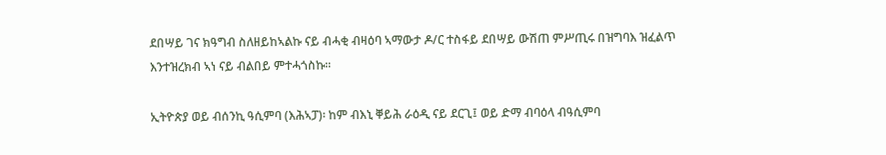ደበሣይ ገና ክዓግብ ስለዘይከኣልኩ ናይ ብሓቂ ብዛዕባ ኣማውታ ዶ/ር ተስፋይ ደበሣይ ውሽጠ ምሥጢሩ በዝግባእ ዝፈልጥ እንተዝረክብ ኣነ ናይ ብልበይ ምተሓጎስኩ።

ኢትዮጵያ ወይ ብሰንኪ ዓሲምባ (እሕኣፓ)፡ ከም ብእኒ ቐይሕ ራዕዲ ናይ ደርጊ፤ ወይ ድማ ብባዕላ ብዓሲምባ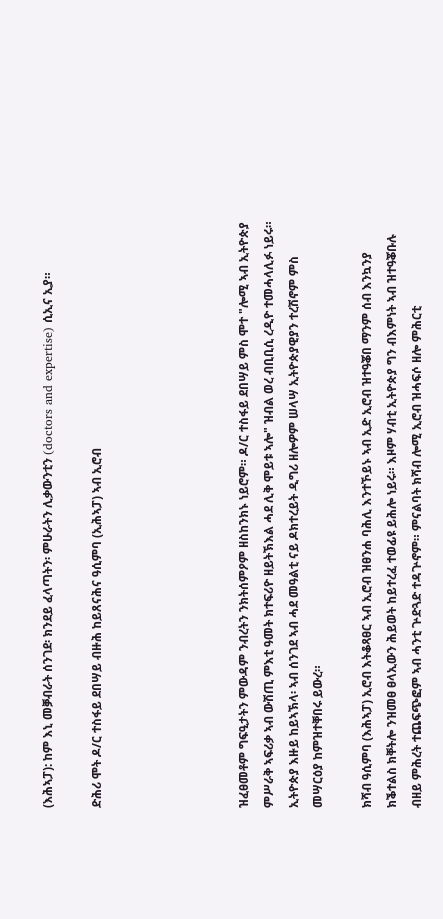(እሕኣፓ): ከም እኒ መቓብራት ሰንገደ፡ ክንደይ ፈላጣትን፡ ምሁራትን ሊቃውንቲን (doctors and expertise) ሲኢና ኢያ።

ድሕሪ ሞት ዶ/ር ተስፋይ ደበሣይ ብዙሕ ከይጸናሕና ዓሲምባ (ኢሕኣፓ) ኣብ ኢሮብ





ዝፈፀመቶም ግፍዒታትን ምውዳም ንብረትን ንክትሰምዖም ዘስከንክኑ ነይሮም። ዶ/ር ተስፋይ ደበሣይ ምስ ሞተ "ሎሚ ኣብ ኢትዮጵያ ምሥራቅ ኣፍሪቃ ኣብ ውሽጢ ምእቲ ዓመት ክተፍሪዮ ዘይትኽእል ሓደ ሊቅ ሞይቱ ኣሎ" ዝብል ወረ ብቢቢሲ ረዲዮ ተመሓላሊፉ ነይሩ። ኢትዮጵያ እዙይ ከይኣኽላ፡ ኣብ ሰንገደ ኣብ ሓደ መዓልቲ ናይ ዶክተረይት ዲግሪ ዘሎዎም ሠላሣ ኢትዮጵያዊያን ተረሽኖም ምስ መሣርዕያ ከምዝተቐበሩ ይውረ።

ክሻብ ዓሲምባ (እሕኣፓ) ኢሮብ እትቆጻፀር ኣብ ኢሮብ ዝፀንሐ ባሕሊ እንተኾይኑ ኣብ ኢድ ኢሮብ ዝተዓቖበ ማንም ሰብ እንኳንያ ክቕተልስ ክቐትሎ ንዝመፀ ፀላኢውን ሕይወት ከይተረፈ ተወፊዩ ይሕሎ ነይሩ። እዞም ሃብቲ ኢትዮጵያ ግን ብእምነት ኣብ ዝተዓቖቡሉ ብዘይ ምሕረት ተጨፍጭፎም ኣብ ሓንቲ ጕድጓድ ተዳጕኖም። ምናልባት ክሻብ ሎሚ ኢሮብ ዝሓፍሶ ዘሎ ምሕርቲ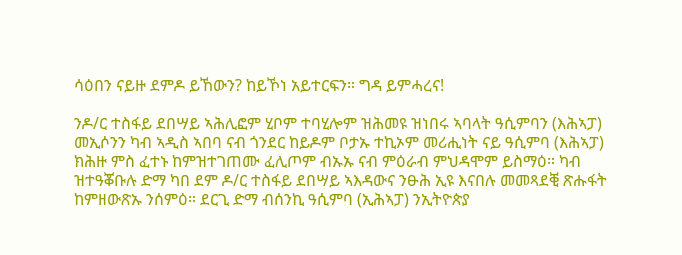ሳዕበን ናይዙ ደምዶ ይኸውን? ከይኾነ አይተርፍን። ግዳ ይምሓረና!

ንዶ/ር ተስፋይ ደበሣይ ኣሕሊፎም ሂቦም ተባሂሎም ዝሕመዩ ዝነበሩ ኣባላት ዓሲምባን (እሕኣፓ) መኢሶንን ካብ ኣዲስ ኣበባ ናብ ጎንደር ከይዶም ቦታኡ ተኪኦም መሪሒነት ናይ ዓሲምባ (እሕኣፓ) ክሕዙ ምስ ፈተኑ ከምዝተገጠሙ ፈሊጦም ብኡኡ ናብ ምዕራብ ምህዳሞም ይስማዕ። ካብ ዝተዓቖቡሉ ድማ ካበ ደም ዶ/ር ተስፋይ ደበሣይ ኣእዳውና ንፁሕ ኢዩ እናበሉ መመጻደቒ ጽሑፋት ከምዘውጽኡ ንሰምዕ። ደርጊ ድማ ብሰንኪ ዓሲምባ (ኢሕኣፓ) ንኢትዮጵያ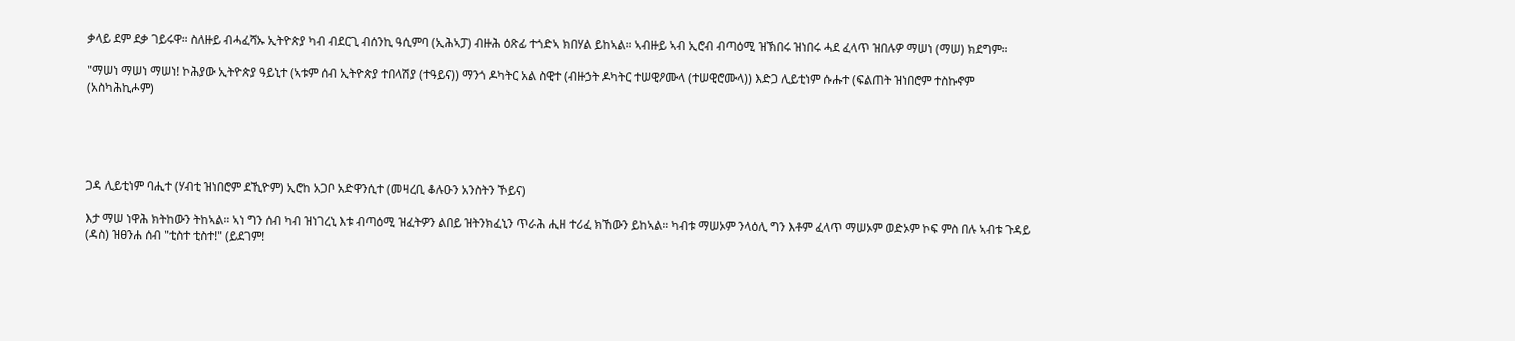ቃላይ ደም ደቃ ገይሩዋ። ስለዙይ ብሓፈሻኡ ኢትዮጵያ ካብ ብደርጊ ብሰንኪ ዓሲምባ (ኢሕኣፓ) ብዙሕ ዕጽፊ ተጎድኣ ክበሃል ይከኣል። ኣብዙይ ኣብ ኢሮብ ብጣዕሚ ዝኽበሩ ዝነበሩ ሓደ ፈላጥ ዝበሉዎ ማሠነ (ማሠ) ክደግም።

"ማሠነ ማሠነ ማሠነ! ኮሕያው ኢትዮጵያ ዓይኒተ (ኣቱም ሰብ ኢትዮጵያ ተበላሽያ (ተዓይና)) ማንጎ ዶካትር አል ስዊተ (ብዙኃት ዶካትር ተሠዊዖሙላ (ተሠዊሮሙላ)) እድጋ ሊይቲነም ሱሑተ (ፍልጠት ዝነበሮም ተስኩኖም (አስካሕኪሖም)





ጋዳ ሊይቲነም ባሒተ (ሃብቲ ዝነበሮም ደኺዮም) ኢሮከ አጋቦ አድዋንሲተ (መዛረቢ ቆሉዑን አንስትን ኾይና)

እታ ማሠ ነዋሕ ክትከውን ትከኣል። ኣነ ግን ሰብ ካብ ዝነገረኒ እቱ ብጣዕሚ ዝፈትዎን ልበይ ዝትንክፈኒን ጥራሕ ሒዘ ተሪፈ ክኸውን ይከኣል። ካብቱ ማሠኦም ንላዕሊ ግን እቶም ፈላጥ ማሠኦም ወድኦም ኮፍ ምስ በሉ ኣብቱ ጉዳይ (ዳስ) ዝፀንሐ ሰብ "ቲስተ ቲስተ!" (ይደገም!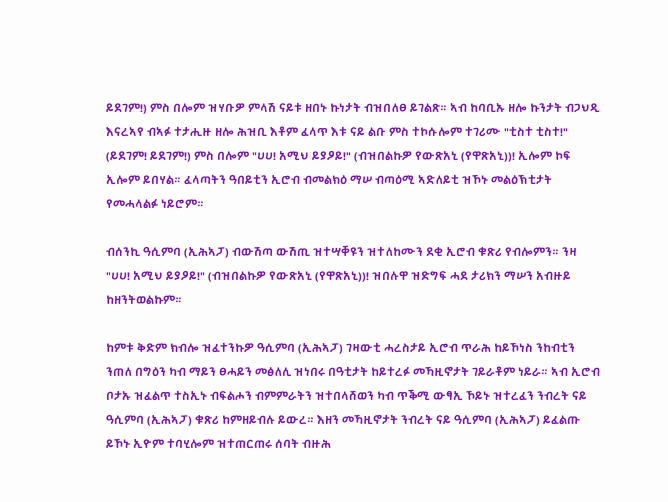ይደገም!) ምስ በሎም ዝሃቡዎ ምላሽ ናይቱ ዘበኑ ኩነታት ብዝበለፀ ይገልጽ። ኣብ ከባቢኡ ዘሎ ኩንታት ብጋህዲ እናረኣየ ብኣፉ ተታሒዙ ዘሎ ሕዝቢ እቶም ፈላጥ እቱ ናይ ልቡ ምስ ተኮሱሎም ተገሪሙ "ቲስተ ቲስተ!" (ይደገም! ይደገም!) ምስ በሎም "ሀሀ! አሚህ ይያዖይ!" (ብዝበልኩዎ የውጽአኒ (የዋጽአኒ))! ኢሎም ኮፍ ኢሎም ይበሃል። ፈላጣትን ዓበይቲን ኢሮብ ብመልክዕ ማሠ ብጣዕሚ ኣድለይቲ ዝኾኑ መልዕኽቲታት የመሓላልፉ ነይሮም።

ብሰንኪ ዓሲምባ (ኢሕኣፓ) ብውሽጣ ውሽጢ ዝተሣቐዩን ዝተለከሙን ደቂ ኢሮብ ቁጽሪ የብሎምን። ንዛ "ሀሀ! አሚህ ይያዖይ!" (ብዝበልኩዎ የውጽአኒ (የዋጽአኒ))! ዝበሉዋ ዝድግፍ ሓደ ታሪክን ማሠን አብዙይ ከዘንትወልኩም።

ከምቱ ቅድም ክብሎ ዝፈተንኩዎ ዓሲምባ (ኢሕኣፓ) ገዛውቲ ሓረስታይ ኢሮብ ጥራሕ ከይኾነስ ንከብቲን ንጠለ በግዕን ካብ ማይን ፀሓይን መፅለሊ ዝነበሩ በዓቲታት ከይተረፉ መኻዚኖታት ገይራቶም ነይራ። ኣብ ኢሮብ ቦታኡ ዝፈልጥ ተስኢኑ ብፍልሖን ብምምራትን ዝተበላሸወን ካብ ጥቕሚ ውፃኢ ኾይኑ ዝተረፈን ንብረት ናይ ዓሲምባ (ኢሕኣፓ) ቁጽሪ ከምዘይብሉ ይውረ። እዘን መኻዚኖታት ንብረት ናይ ዓሲምባ (ኢሕኣፓ) ይፈልጡ ይኾኑ ኢዮም ተባሂሎም ዝተጠርጠሩ ሰባት ብዙሕ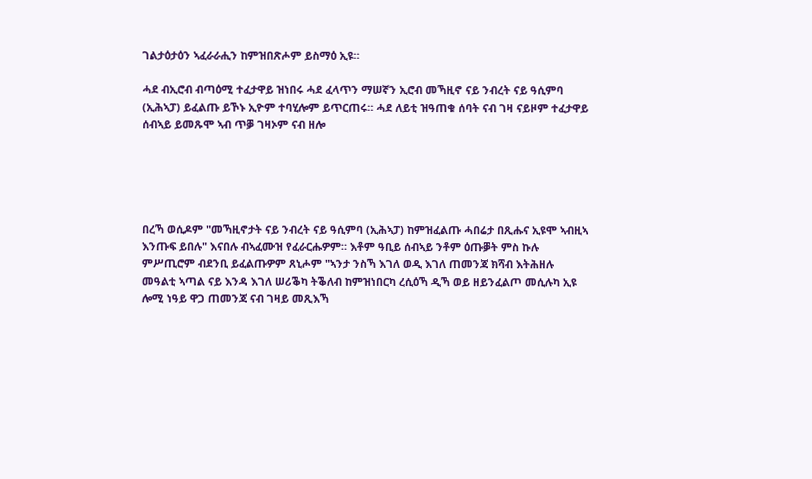ገልታዕታዕን ኣፈራራሒን ከምዝበጽሖም ይስማዕ ኢዩ።

ሓደ ብኢሮብ ብጣዕሚ ተፈታዋይ ዝነበሩ ሓደ ፈላጥን ማሠኛን ኢሮብ መኻዚኖ ናይ ንብረት ናይ ዓሲምባ (ኢሕኣፓ) ይፈልጡ ይኾኑ ኢዮም ተባሂሎም ይጥርጠሩ። ሓደ ለይቲ ዝዓጠቁ ሰባት ናብ ገዛ ናይዞም ተፈታዋይ ሰብኣይ ይመጹሞ ኣብ ጥቓ ገዛኦም ናብ ዘሎ





በረኻ ወሲዶም "መኻዚኖታት ናይ ንብረት ናይ ዓሲምባ (ኢሕኣፓ) ከምዝፈልጡ ሓበሬታ በጺሑና ኢዩሞ ኣብዚኣ እንጡፍ ይበሉ" እናበሉ ብኣፈሙዝ የፈራርሑዎም። እቶም ዓቢይ ሰብኣይ ንቶም ዕጡቓት ምስ ኩሉ ምሥጢሮም ብደንቢ ይፈልጡዎም ጸኒሖም "ኣንታ ንስኻ እገለ ወዲ እገለ ጠመንጃ ክሻብ እትሕዘሉ መዓልቲ ኣጣል ናይ እንዳ እገለ ሠሪቕካ ትቕለብ ከምዝነበርካ ረሲዕኻ ዲኻ ወይ ዘይንፈልጦ መሲሉካ ኢዩ ሎሚ ነዓይ ዋጋ ጠመንጃ ናብ ገዛይ መጺእኻ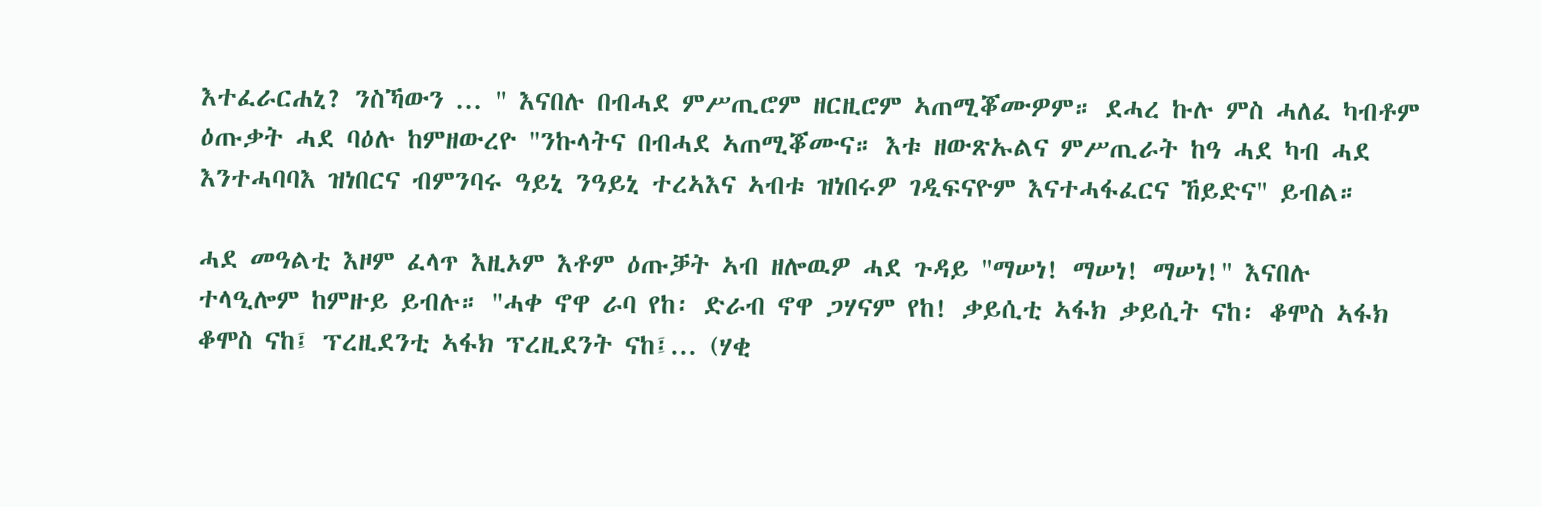እተፈራርሐኒ? ንስኻውን ... " እናበሉ በብሓደ ምሥጢሮም ዘርዚሮም ኣጠሚቖሙዎም። ደሓረ ኩሉ ምስ ሓለፈ ካብቶም ዕጡቃት ሓደ ባዕሉ ከምዘውረዮ "ንኩላትና በብሓደ ኣጠሚቖሙና። እቱ ዘውጽኡልና ምሥጢራት ከዓ ሓደ ካብ ሓደ እንተሓባባእ ዝነበርና ብምንባሩ ዓይኒ ንዓይኒ ተረኣእና ኣብቱ ዝነበሩዎ ገዲፍናዮም እናተሓፋፈርና ኸይድና" ይብል።

ሓደ መዓልቲ እዞም ፈላጥ እዚኦም እቶም ዕጡቓት ኣብ ዘሎዉዎ ሓደ ጉዳይ "ማሠነ! ማሠነ! ማሠነ!" እናበሉ ተላዒሎም ከምዙይ ይብሉ። "ሓቀ ኖዋ ራባ የከ፡ ድራብ ኖዋ ጋሃናም የከ! ቃይሲቲ ኣፋክ ቃይሲት ናከ፡ ቆሞስ ኣፋክ ቆሞስ ናከ፤ ፕረዚደንቲ ኣፋክ ፕረዚደንት ናከ፤... (ሃቂ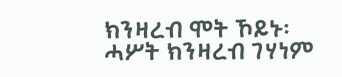ክንዛረብ ሞት ኾይኑ፡ ሓሦት ክንዛረብ ገሃነም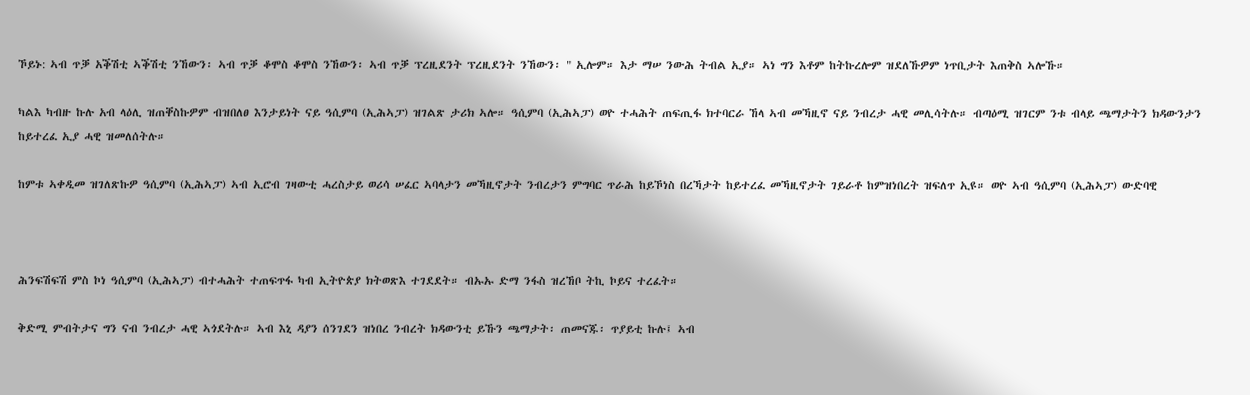ኾይኑ: ኣብ ጥቓ አቕሽቲ ኣቕሽቲ ንኸውን፡ ኣብ ጥቓ ቆሞስ ቆሞስ ንኸውን፡ ኣብ ጥቓ ፕረዚደንት ፕረዚደንት ንኸውን፡ " ኢሎም። እታ ማሠ ንውሕ ትብል ኢያ። ኣነ ግን እቶም ከትኩረሎም ዝደለኹዎም ነጥቢታት እጠቅስ ኣሎኹ።

ካልእ ካብዙ ኩሉ አብ ላዕሊ ዝጠቐስኩዎም ብዝበለፀ እንታይነት ናይ ዓሲምባ (ኢሕኣፓ) ዝገልጽ ታሪክ ኣሎ። ዓሲምባ (ኢሕኣፓ) ወዮ ተሓሕት ጠፍጢፋ ክተባርራ ኸላ ኣብ መኻዚኖ ናይ ንብረታ ሓዊ መሊሳትሉ። ብጣዕሚ ዝገርም ንቱ ብላይ ጫማታትን ክዳውንታን ከይተረፈ ኢያ ሓዊ ዝመለሰትሉ።

ከምቱ ኣቀዲመ ዝገለጽኩዎ ዓሲምባ (ኢሕኣፓ) ኣብ ኢሮብ ገዛውቲ ሓረስታይ ወሪሳ ሠፈር ኣባላታን መኻዚኖታት ንብረታን ምግባር ጥራሕ ከይኾነስ በረኻታት ከይተረፈ መኻዚኖታት ገይራቶ ከምዝነበረት ዝፍለጥ ኢዩ። ወዮ ኣብ ዓሲምባ (ኢሕኣፓ) ውድባዊ



ሕንፍሽፍሽ ምስ ኮነ ዓሲምባ (ኢሕኣፓ) ብተሓሕት ተጠፍጥፋ ካብ ኢትዮጵያ ክትወጽእ ተገደደት። ብኡኡ ድማ ንፋስ ዝረኸቦ ትኪ ኮይና ተረፈት።

ቅድሚ ምብትታና ግን ናብ ንብረታ ሓዊ ኣጎደትሉ። ኣብ እኒ ዳያን ሰንገደን ዝነበረ ንብረት ክዳውንቲ ይኹን ጫማታት፡ ጠመናጁ፡ ጥያይቲ ኩሉ፤ ኣብ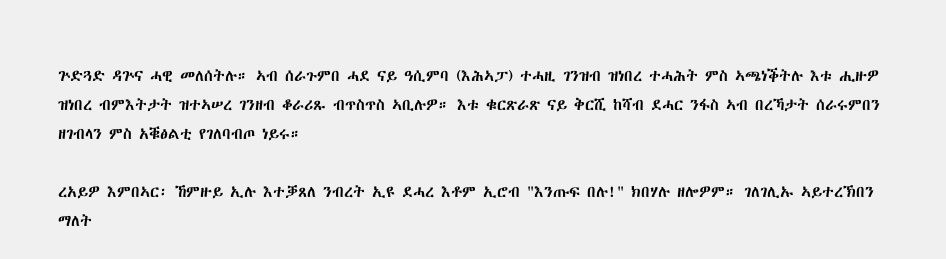ጕድጓድ ዳጕና ሓዊ መለሰትሉ። ኣብ ሰራጉምበ ሓደ ናይ ዓሲምባ (እሕኣፓ) ተሓዚ ገንዝብ ዝነበረ ተሓሕት ምስ ኣጫነቕትሉ እቱ ሒዙዎ ዝነበረ ብምእትታት ዝተኣሠረ ገንዘብ ቆራሪጹ ብጥስጥስ ኣቢሉዎ። እቱ ቁርጽራጽ ናይ ቅርሺ ከሻብ ደሓር ንፋስ ኣብ በረኻታት ሰራሩምበን ዘገብላን ምስ አቑፅልቲ የገለባብጦ ነይሩ።

ረአይዎ እምበኣር፡ ኸምዙይ ኢሉ እተቓጸለ ንብረት ኢዩ ደሓረ እቶም ኢሮብ "እንጡፍ በሉ!" ክበሃሉ ዘሎዎም። ገለገሊኡ ኣይተረኽበን ማለት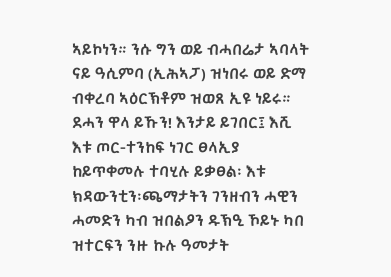ኣይኮነን። ንሱ ግን ወይ ብሓበሬታ ኣባላት ናይ ዓሲምባ (ኢሕኣፓ) ዝነበሩ ወይ ድማ ብቀረባ ኣዕርኽቶም ዝወጸ ኢዩ ነይሩ። ደሓን ዋላ ይኹን! እንታይ ይገበር፤ እሺ እቱ ጦር-ተንከፍ ነገር ፀላኢያ ከይጥቀመሉ ተባሂሉ ይቃፀል፡ እቱ ክዳውንቲን፡ጫማታትን ገንዘብን ሓዊን ሓመድን ካብ ዝበልዖን ዱኽዒ ኾይኑ ካበ ዝተርፍን ንዙ ኩሉ ዓመታት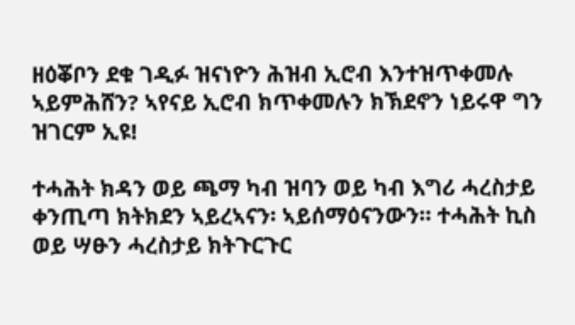ዘዕቖቦን ደቁ ገዲፉ ዝናነዮን ሕዝብ ኢሮብ እንተዝጥቀመሉ ኣይምሕሸን? ኣየናይ ኢሮብ ክጥቀመሉን ክኽደኖን ነይሩዋ ግን ዝገርም ኢዩ!

ተሓሕት ክዳን ወይ ጫማ ካብ ዝባን ወይ ካብ እግሪ ሓረስታይ ቀንጢጣ ክትክደን ኣይረኣናን፡ ኣይሰማዕናንውን። ተሓሕት ኪስ ወይ ሣፁን ሓረስታይ ክትጉርጉር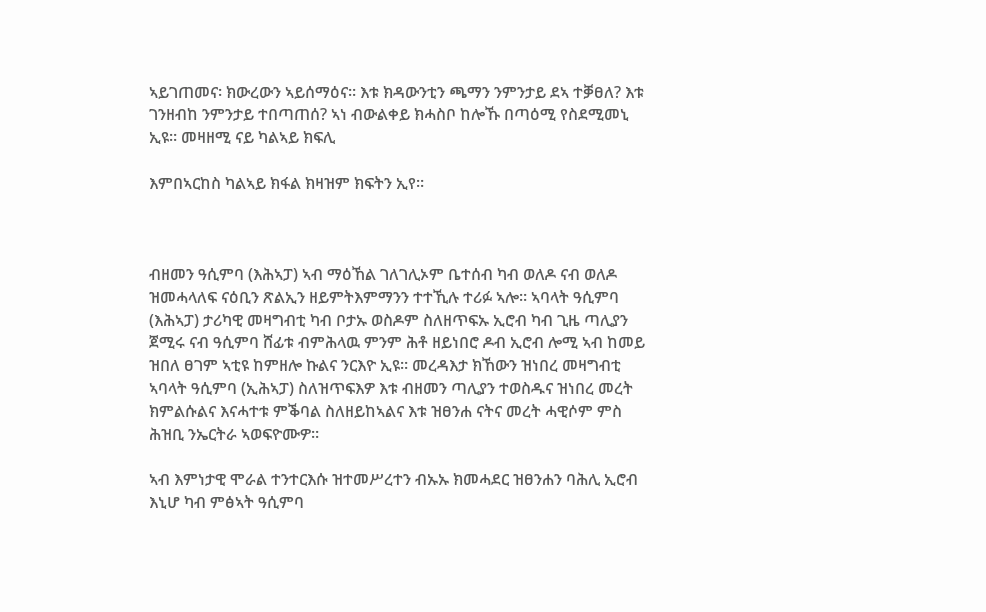ኣይገጠመና፡ ክውረውን ኣይሰማዕና። እቱ ክዳውንቲን ጫማን ንምንታይ ደኣ ተቓፀለ? እቱ ገንዘብከ ንምንታይ ተበጣጠሰ? ኣነ ብውልቀይ ክሓስቦ ከሎኹ በጣዕሚ የስደሚመኒ ኢዩ። መዛዘሚ ናይ ካልኣይ ክፍሊ

እምበኣርከስ ካልኣይ ክፋል ክዛዝም ክፍትን ኢየ።



ብዘመን ዓሲምባ (እሕኣፓ) ኣብ ማዕኸል ገለገሊኦም ቤተሰብ ካብ ወለዶ ናብ ወለዶ ዝመሓላለፍ ናዕቢን ጽልኢን ዘይምትእምማንን ተተኺሉ ተሪፉ ኣሎ። ኣባላት ዓሲምባ (እሕኣፓ) ታሪካዊ መዛግብቲ ካብ ቦታኡ ወስዶም ስለዘጥፍኡ ኢሮብ ካብ ጊዜ ጣሊያን ጀሚሩ ናብ ዓሲምባ ሸፊቱ ብምሕላዉ ምንም ሕቶ ዘይነበሮ ዶብ ኢሮብ ሎሚ ኣብ ከመይ ዝበለ ፀገም ኣቲዩ ከምዘሎ ኩልና ንርእዮ ኢዩ። መረዳእታ ክኸውን ዝነበረ መዛግብቲ ኣባላት ዓሲምባ (ኢሕኣፓ) ስለዝጥፍእዎ እቱ ብዘመን ጣሊያን ተወስዱና ዝነበረ መረት ክምልሱልና እናሓተቱ ምቕባል ስለዘይከኣልና እቱ ዝፀንሐ ናትና መረት ሓዊሶም ምስ ሕዝቢ ንኤርትራ ኣወፍዮሙዎ።

ኣብ እምነታዊ ሞራል ተንተርእሱ ዝተመሥረተን ብኡኡ ክመሓደር ዝፀንሐን ባሕሊ ኢሮብ እኒሆ ካብ ምፅኣት ዓሲምባ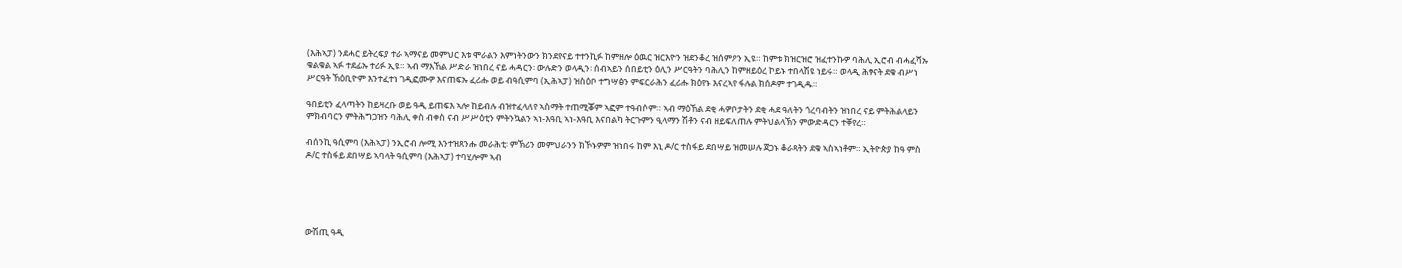(እሕኣፓ) ንደሓር ይትረፍያ ተራ ኣማናይ መምህር እቱ ሞራልን እምነትንውን ክንደየናይ ተተንኪፉ ከምዘሎ ዕዉር ዝርእዮን ዝደንቆረ ዝሰምዖን ኢዩ። ከምቱ ክዝርዝሮ ዝፈተንኩዎ ባሕሊ ኢሮብ ብሓፈሻኡ ቁልቁል ኣፉ ተደፊኡ ተሪፉ ኢዩ። ኣብ ማእኸል ሥድራ ዝነበረ ናይ ሓዳርን፡ ውሉድን ወላዲን፡ ሰብኣይን ሰበይቲን ዕሊን ሥርዓትን ባሕሊን ከምዘይዕረ ኮይኑ ተበላሽዩ ነይሩ። ወላዲ ሕፃናት ደቁ ብሥነ ሥርዓት ኸዕቢዮም እንተፈተነ ገዲፎሙዎ እናጠፍኡ ፈሪሑ ወይ ብዓሲምባ (ኢሕኣፓ) ዝስዕቦ ተግሣፅን ምፍርራሕን ፈሪሑ ክዕየኑ እናረኣየ ፋሉል ክሰዶም ተገዲዱ።

ዓበይቲን ፈላጣትን ከይዛረቡ ወይ ዓዲ ይጠፍእ ኣሎ ከይብሉ ብዝተፈላለየ ኣስማት ተጠሚቖም ኣፎም ተዓብሶም። ኣብ ማዕኸል ደቂ ሓዎቦታትን ደቂ ሓደ ዓለትን ጎረባብትን ዝነበረ ናይ ምትሕልላይን ምክብባርን ምትሕግጋዝን ባሕሊ ቀስ ብቀስ ናብ ሥሥዕቲን ምትንኳልን ኣነ-እዓቢ ኣነ-እዓቢ እናበልካ ትርጉምን ዒላማን ሽቶን ናብ ዘይፍለጠሉ ምትህልላኽን ምውድዳርን ተቐየረ።

ብሰንኪ ዓሲምባ (እሕኣፓ) ንኢሮብ ሎሚ እንተዝጸንሑ መራሕቲ፡ ምኽሪን መምህራንን ክኾኑዎም ዝነበሩ ከም እኒ ዶ/ር ተስፋይ ደበሣይ ዝመሠሉ ጀጋኑ ቆራጻትን ደቁ ኣስኣነቶም። ኢትዮጵያ ከዓ ምስ ዶ/ር ተስፋይ ደበሣይ ኣባላት ዓሲምባ (እሕኣፓ) ተባሂሎም ኣብ





ውሽጢ ዓዲ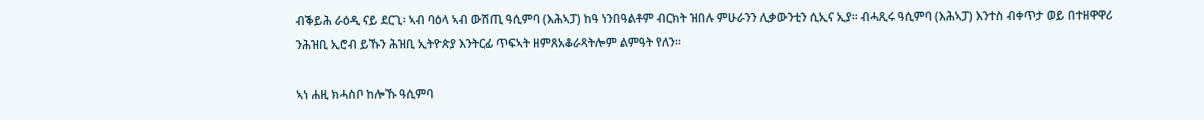ብቕይሕ ራዕዲ ናይ ደርጊ፡ ኣብ ባዕላ ኣብ ውሽጢ ዓሲምባ (እሕኣፓ) ከዓ ነንበዓልቶም ብርክት ዝበሉ ምሁራንን ሊቃውንቲን ሲኢና ኢያ። ብሓጺሩ ዓሲምባ (እሕኣፓ) እንተስ ብቀጥታ ወይ በተዘዋዋሪ ንሕዝቢ ኢሮብ ይኹን ሕዝቢ ኢትዮጵያ እንትርፊ ጥፍኣት ዘምጸአቆራጻትሎም ልምዓት የለን።

ኣነ ሐዚ ክሓስቦ ከሎኹ ዓሲምባ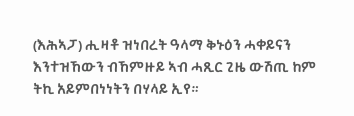(እሕኣፓ) ሒዛቶ ዝነበረት ዓላማ ቅኑዕን ሓቀይናን እንተዝኸውን ብኸምዙይ ኣብ ሓጺር ጊዜ ውሽጢ ከም ትኪ አይምበነነትን በሃላይ ኢየ።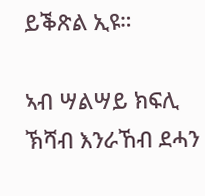ይቕጽል ኢዩ።

ኣብ ሣልሣይ ክፍሊ ኽሻብ እንራኸብ ደሓን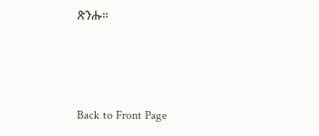ጽንሑ።



Back to Front Page